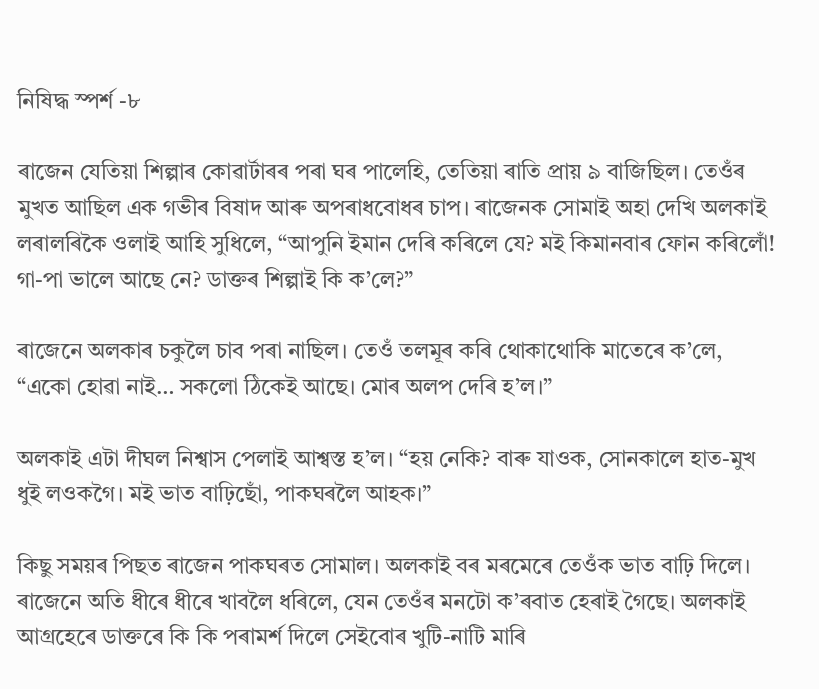নিষিদ্ধ স্পৰ্শ -৮

ৰাজেন যেতিয়া শিল্পাৰ কোৱাৰ্টাৰৰ পৰা ঘৰ পালেহি, তেতিয়া ৰাতি প্ৰায় ৯ বাজিছিল। তেওঁৰ মুখত আছিল এক গভীৰ বিষাদ আৰু অপৰাধবোধৰ চাপ। ৰাজেনক সোমাই অহা দেখি অলকাই লৰালৰিকৈ ওলাই আহি সুধিলে, “আপুনি ইমান দেৰি কৰিলে যে? মই কিমানবাৰ ফোন কৰিলোঁ! গা-পা ভালে আছে নে? ডাক্তৰ শিল্পাই কি ক’লে?”

ৰাজেনে অলকাৰ চকুলৈ চাব পৰা নাছিল। তেওঁ তলমূৰ কৰি থোকাথোকি মাতেৰে ক’লে, “একো হোৱা নাই… সকলো ঠিকেই আছে। মোৰ অলপ দেৰি হ’ল।”

অলকাই এটা দীঘল নিশ্বাস পেলাই আশ্বস্ত হ’ল। “হয় নেকি? বাৰু যাওক, সোনকালে হাত-মুখ ধুই লওকগৈ। মই ভাত বাঢ়িছোঁ, পাকঘৰলৈ আহক।”

কিছু সময়ৰ পিছত ৰাজেন পাকঘৰত সোমাল। অলকাই বৰ মৰমেৰে তেওঁক ভাত বাঢ়ি দিলে। ৰাজেনে অতি ধীৰে ধীৰে খাবলৈ ধৰিলে, যেন তেওঁৰ মনটো ক’ৰবাত হেৰাই গৈছে। অলকাই আগ্ৰহেৰে ডাক্তৰে কি কি পৰামৰ্শ দিলে সেইবোৰ খুটি-নাটি মাৰি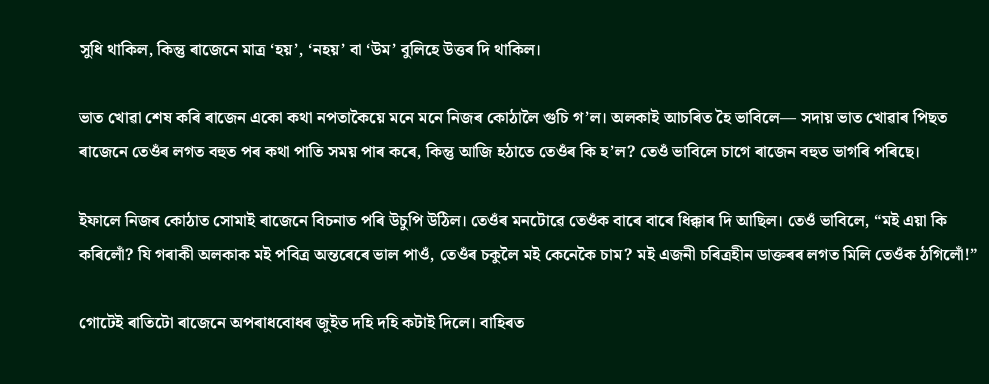সুধি থাকিল, কিন্তু ৰাজেনে মাত্ৰ ‘হয়’, ‘নহয়’ বা ‘উম’ বুলিহে উত্তৰ দি থাকিল।

ভাত খোৱা শেষ কৰি ৰাজেন একো কথা নপতাকৈয়ে মনে মনে নিজৰ কোঠালৈ গুচি গ’ল। অলকাই আচৰিত হৈ ভাবিলে— সদায় ভাত খোৱাৰ পিছত ৰাজেনে তেওঁৰ লগত বহুত পৰ কথা পাতি সময় পাৰ কৰে, কিন্তু আজি হঠাতে তেওঁৰ কি হ’ল? তেওঁ ভাবিলে চাগে ৰাজেন বহুত ভাগৰি পৰিছে।

ইফালে নিজৰ কোঠাত সোমাই ৰাজেনে বিচনাত পৰি উচুপি উঠিল। তেওঁৰ মনটোৱে তেওঁক বাৰে বাৰে ধিক্কাৰ দি আছিল। তেওঁ ভাবিলে, “মই এয়া কি কৰিলোঁ? যি গৰাকী অলকাক মই পবিত্ৰ অন্তৰেৰে ভাল পাওঁ, তেওঁৰ চকুলৈ মই কেনেকৈ চাম? মই এজনী চৰিত্ৰহীন ডাক্তৰৰ লগত মিলি তেওঁক ঠগিলোঁ!”

গোটেই ৰাতিটো ৰাজেনে অপৰাধবোধৰ জুইত দহি দহি কটাই দিলে। বাহিৰত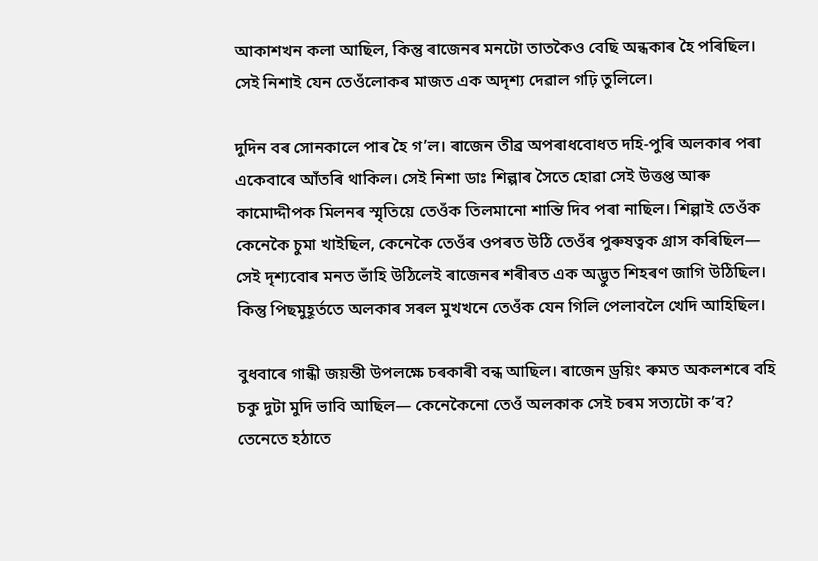আকাশখন কলা আছিল, কিন্তু ৰাজেনৰ মনটো তাতকৈও বেছি অন্ধকাৰ হৈ পৰিছিল। সেই নিশাই যেন তেওঁলোকৰ মাজত এক অদৃশ্য দেৱাল গঢ়ি তুলিলে।

দুদিন বৰ সোনকালে পাৰ হৈ গ’ল। ৰাজেন তীব্ৰ অপৰাধবোধত দহি-পুৰি অলকাৰ পৰা একেবাৰে আঁতৰি থাকিল। সেই নিশা ডাঃ শিল্পাৰ সৈতে হোৱা সেই উত্তপ্ত আৰু কামোদ্দীপক মিলনৰ স্মৃতিয়ে তেওঁক তিলমানো শান্তি দিব পৰা নাছিল। শিল্পাই তেওঁক কেনেকৈ চুমা খাইছিল, কেনেকৈ তেওঁৰ ওপৰত উঠি তেওঁৰ পুৰুষত্বক গ্ৰাস কৰিছিল— সেই দৃশ্যবোৰ মনত ভাঁহি উঠিলেই ৰাজেনৰ শৰীৰত এক অদ্ভুত শিহৰণ জাগি উঠিছিল। কিন্তু পিছমুহূৰ্ততে অলকাৰ সৰল মুখখনে তেওঁক যেন গিলি পেলাবলৈ খেদি আহিছিল।

বুধবাৰে গান্ধী জয়ন্তী উপলক্ষে চৰকাৰী বন্ধ আছিল। ৰাজেন ড্ৰয়িং ৰুমত অকলশৰে বহি চকু দুটা মুদি ভাবি আছিল— কেনেকৈনো তেওঁ অলকাক সেই চৰম সত্যটো ক’ব? তেনেতে হঠাতে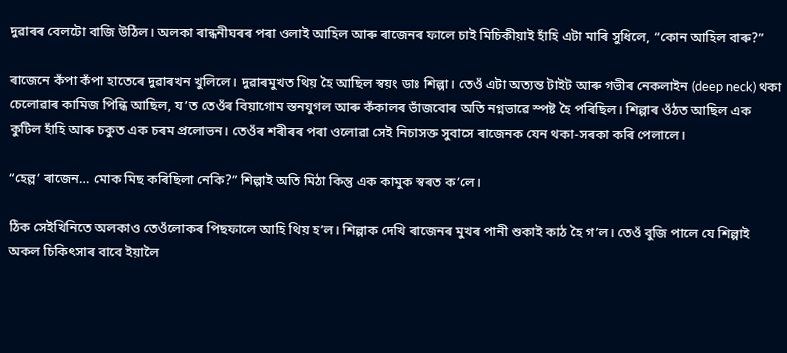দুৱাৰৰ বেলটো বাজি উঠিল। অলকা ৰান্ধনীঘৰৰ পৰা ওলাই আহিল আৰু ৰাজেনৰ ফালে চাই মিচিকীয়াই হাঁহি এটা মাৰি সুধিলে, “কোন আহিল বাৰু?”

ৰাজেনে কঁপা কঁপা হাতেৰে দুৱাৰখন খুলিলে। দুৱাৰমুখত থিয় হৈ আছিল স্বয়ং ডাঃ শিল্পা। তেওঁ এটা অত্যন্ত টাইট আৰু গভীৰ নেকলাইন (deep neck) থকা চেলোৱাৰ কামিজ পিন্ধি আছিল, য’ত তেওঁৰ বিয়াগোম স্তনযুগল আৰু কঁকালৰ ভাঁজবোৰ অতি নগ্নভাৱে স্পষ্ট হৈ পৰিছিল। শিল্পাৰ ওঁঠত আছিল এক কুটিল হাঁহি আৰু চকুত এক চৰম প্ৰলোভন। তেওঁৰ শৰীৰৰ পৰা ওলোৱা সেই নিচাসক্ত সুবাসে ৰাজেনক যেন থকা-সৰকা কৰি পেলালে।

“হেল্ল’ ৰাজেন… মোক মিছ কৰিছিলা নেকি?” শিল্পাই অতি মিঠা কিন্তু এক কামুক স্বৰত ক’লে।

ঠিক সেইখিনিতে অলকাও তেওঁলোকৰ পিছফালে আহি থিয় হ’ল। শিল্পাক দেখি ৰাজেনৰ মুখৰ পানী শুকাই কাঠ হৈ গ’ল। তেওঁ বুজি পালে যে শিল্পাই অকল চিকিৎসাৰ বাবে ইয়ালৈ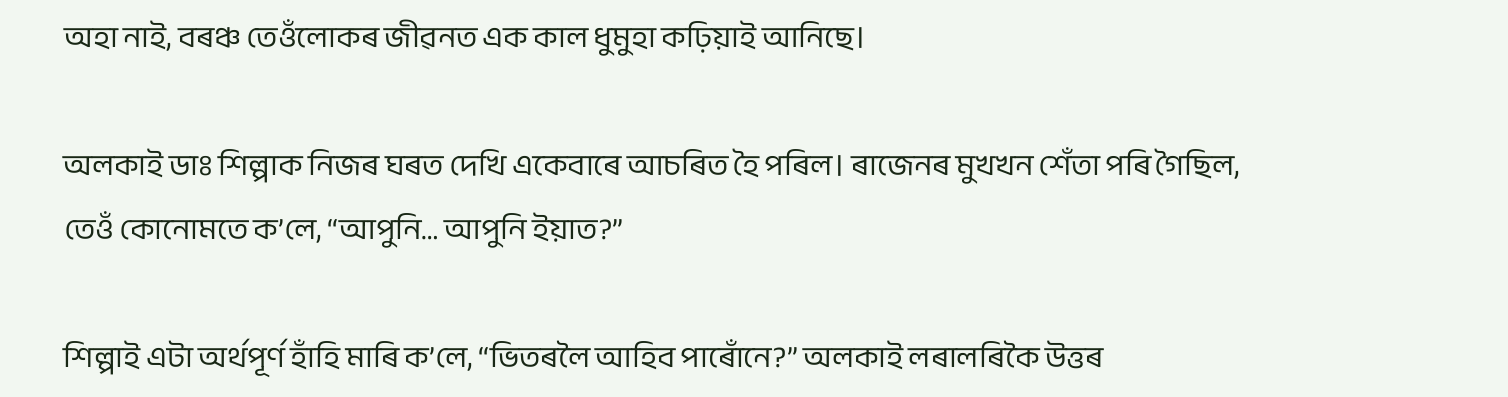অহা নাই, বৰঞ্চ তেওঁলোকৰ জীৱনত এক কাল ধুমুহা কঢ়িয়াই আনিছে।

অলকাই ডাঃ শিল্পাক নিজৰ ঘৰত দেখি একেবাৰে আচৰিত হৈ পৰিল। ৰাজেনৰ মুখখন শেঁতা পৰি গৈছিল, তেওঁ কোনোমতে ক’লে, “আপুনি… আপুনি ইয়াত?”

শিল্পাই এটা অৰ্থপূৰ্ণ হাঁহি মাৰি ক’লে, “ভিতৰলৈ আহিব পাৰোঁনে?” অলকাই লৰালৰিকৈ উত্তৰ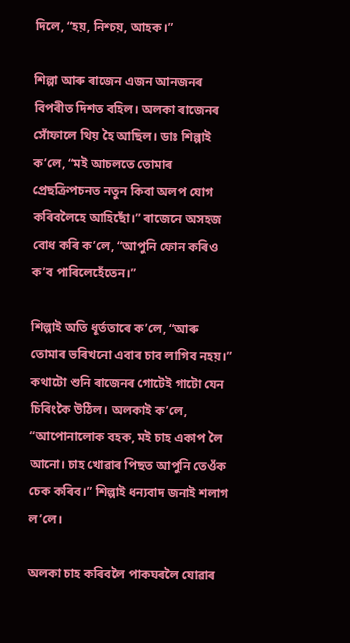দিলে, “হয়, নিশ্চয়, আহক।”

শিল্পা আৰু ৰাজেন এজন আনজনৰ বিপৰীত দিশত বহিল। অলকা ৰাজেনৰ সোঁফালে থিয় হৈ আছিল। ডাঃ শিল্পাই ক’লে, “মই আচলতে তোমাৰ প্ৰেছক্ৰিপচনত নতুন কিবা অলপ যোগ কৰিবলৈহে আহিছোঁ।” ৰাজেনে অসহজ বোধ কৰি ক’লে, “আপুনি ফোন কৰিও ক’ব পাৰিলেহেঁতেন।”

শিল্পাই অতি ধূৰ্ততাৰে ক’লে, “আৰু তোমাৰ ভৰিখনো এবাৰ চাব লাগিব নহয়।” কথাটো শুনি ৰাজেনৰ গোটেই গাটো যেন চিৰিংকৈ উঠিল। অলকাই ক’লে, “আপোনালোক বহক, মই চাহ একাপ লৈ আনো। চাহ খোৱাৰ পিছত আপুনি তেওঁক চেক কৰিব।” শিল্পাই ধন্যবাদ জনাই শলাগ ল’লে।

অলকা চাহ কৰিবলৈ পাকঘৰলৈ যোৱাৰ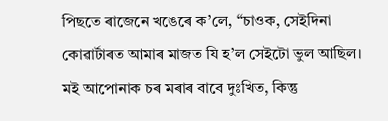পিছতে ৰাজেনে খঙেৰে ক’লে, “চাওক, সেইদিনা কোৱাৰ্টাৰত আমাৰ মাজত যি হ’ল সেইটো ভুল আছিল। মই আপোনাক চৰ মৰাৰ বাবে দুঃখিত, কিন্তু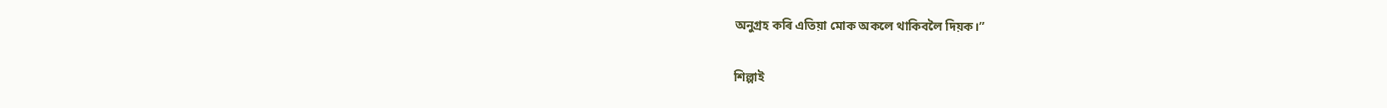অনুগ্ৰহ কৰি এতিয়া মোক অকলে থাকিবলৈ দিয়ক।”

শিল্পাই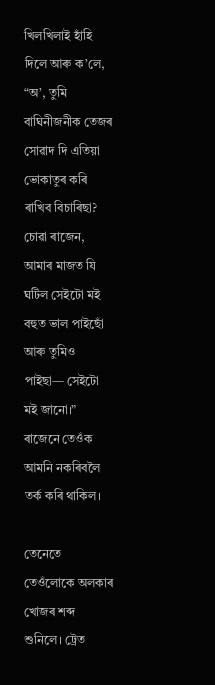খিলখিলাই হাঁহি দিলে আৰু ক’লে, “অ’, তুমি বাঘিনীজনীক তেজৰ সোৱাদ দি এতিয়া ভোকাতুৰ কৰি ৰাখিব বিচাৰিছা? চোৱা ৰাজেন, আমাৰ মাজত যি ঘটিল সেইটো মই বহুত ভাল পাইছোঁ আৰু তুমিও পাইছা— সেইটো মই জানো।” ৰাজেনে তেওঁক আমনি নকৰিবলৈ তৰ্ক কৰি থাকিল।

তেনেতে তেওঁলোকে অলকাৰ খোজৰ শব্দ শুনিলে। ট্ৰেত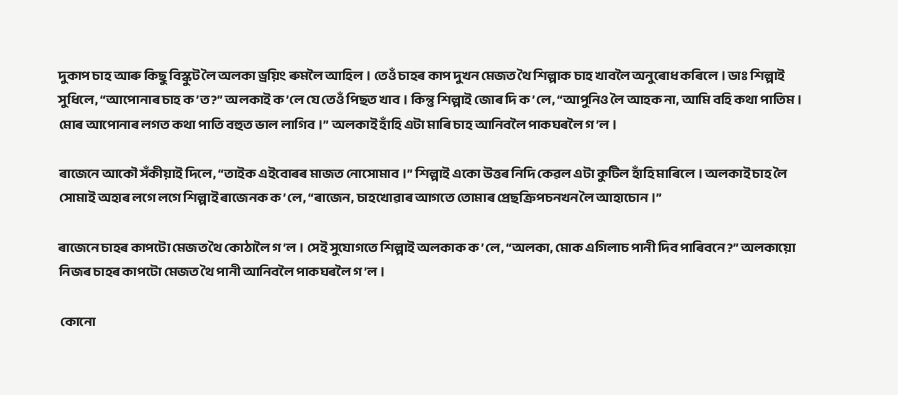দুকাপ চাহ আৰু কিছু বিস্কুট লৈ অলকা ড্ৰয়িং ৰুমলৈ আহিল। তেওঁ চাহৰ কাপ দুখন মেজত থৈ শিল্পাক চাহ খাবলৈ অনুৰোধ কৰিলে। ডাঃ শিল্পাই সুধিলে, “আপোনাৰ চাহ ক’ত?” অলকাই ক’লে যে তেওঁ পিছত খাব। কিন্তু শিল্পাই জোৰ দি ক’লে, “আপুনিও লৈ আহক না, আমি বহি কথা পাতিম। মোৰ আপোনাৰ লগত কথা পাতি বহুত ভাল লাগিব।” অলকাই হাঁহি এটা মাৰি চাহ আনিবলৈ পাকঘৰলৈ গ’ল।

ৰাজেনে আকৌ সঁকীয়াই দিলে, “তাইক এইবোৰৰ মাজত নোসোমাব।” শিল্পাই একো উত্তৰ নিদি কেৱল এটা কুটিল হাঁহি মাৰিলে। অলকাই চাহ লৈ সোমাই অহাৰ লগে লগে শিল্পাই ৰাজেনক ক’লে, “ৰাজেন, চাহখোৱাৰ আগতে তোমাৰ প্ৰেছক্ৰিপচনখন লৈ আহাচোন।”

ৰাজেনে চাহৰ কাপটো মেজত থৈ কোঠালৈ গ’ল। সেই সুযোগতে শিল্পাই অলকাক ক’লে, “অলকা, মোক এগিলাচ পানী দিব পাৰিবনে?” অলকায়ো নিজৰ চাহৰ কাপটো মেজত থৈ পানী আনিবলৈ পাকঘৰলৈ গ’ল।

 কোনো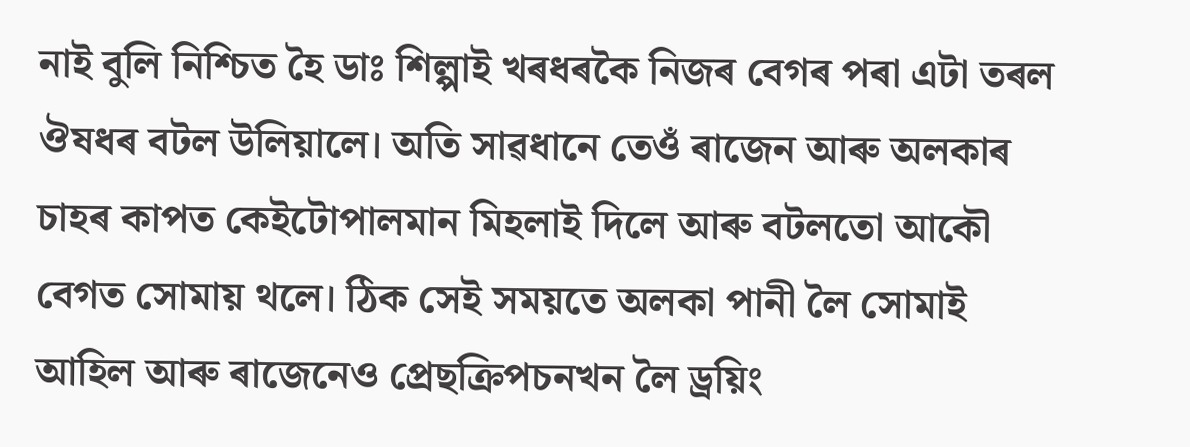নাই বুলি নিশ্চিত হৈ ডাঃ শিল্পাই খৰধৰকৈ নিজৰ বেগৰ পৰা এটা তৰল ঔষধৰ বটল উলিয়ালে। অতি সাৱধানে তেওঁ ৰাজেন আৰু অলকাৰ চাহৰ কাপত কেইটোপালমান মিহলাই দিলে আৰু বটলতো আকৌ বেগত সোমায় থলে। ঠিক সেই সময়তে অলকা পানী লৈ সোমাই আহিল আৰু ৰাজেনেও প্ৰেছক্ৰিপচনখন লৈ ড্ৰয়িং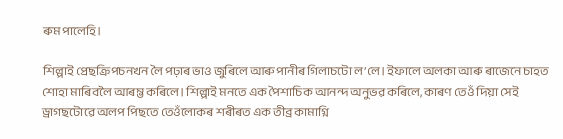ৰুম পালেহি।

শিল্পাই প্ৰেছক্ৰিপচনখন লৈ পঢ়াৰ ভাও জুৰিলে আৰু পানীৰ গিলাচটো ল’লে। ইফালে অলকা আৰু ৰাজেনে চাহত শোহা মাৰিবলৈ আৰম্ভ কৰিলে। শিল্পাই মনতে এক পৈশাচিক আনন্দ অনুভৱ কৰিলে, কাৰণ তেওঁ দিয়া সেই ড্ৰাগছটোৱে অলপ পিছতে তেওঁলোকৰ শৰীৰত এক তীব্ৰ কামাগ্নি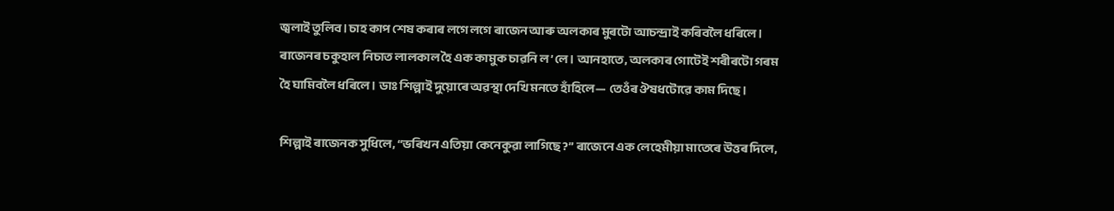জ্বলাই তুলিব।চাহ কাপ শেষ কৰাৰ লগে লগে ৰাজেন আৰু অলকাৰ মুৰটো আচন্দ্ৰাই কৰিবলৈ ধৰিলে। ৰাজেনৰ চকুহাল নিচাত লালকাল হৈ এক কামুক চাৱনি ল’লে। আনহাতে, অলকাৰ গোটেই শৰীৰটো গৰম হৈ ঘামিবলৈ ধৰিলে। ডাঃ শিল্পাই দুয়োৰে অৱস্থা দেখি মনতে হাঁহিলে— তেওঁৰ ঔষধটোৱে কাম দিছে।

শিল্পাই ৰাজেনক সুধিলে, “ভৰিখন এতিয়া কেনেকুৱা লাগিছে?” ৰাজেনে এক লেহেমীয়া মাতেৰে উত্তৰ দিলে,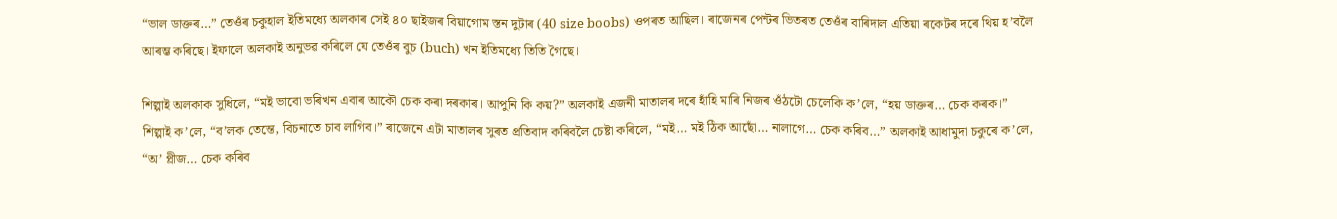“ভাল ডাক্তৰ…” তেওঁৰ চকুহাল ইতিমধ্যে অলকাৰ সেই ৪০ ছাইজৰ বিয়াগোম স্তন দুটাৰ (40 size boobs) ওপৰত আছিল। ৰাজেনৰ পেন্টৰ ভিতৰত তেওঁৰ বাৰিদাল এতিয়া ৰকেটৰ দৰে থিয় হ’বলৈ আৰম্ভ কৰিছে। ইফালে অলকাই অনুভৱ কৰিলে যে তেওঁৰ বুচ (buch) খন ইতিমধ্যে তিতি গৈছে।

শিল্পাই অলকাক সুধিলে, “মই ভাবো ভৰিখন এবাৰ আকৌ চেক কৰা দৰকাৰ। আপুনি কি কয়?” অলকাই এজনী মাতালৰ দৰে হাঁহি মাৰি নিজৰ ওঁঠটো চেলেকি ক’লে, “হয় ডাক্তৰ… চেক কৰক।” শিল্পাই ক’লে, “ব’লক তেন্তে, বিচনাতে চাব লাগিব।” ৰাজেনে এটা মাতালৰ সুৰত প্ৰতিবাদ কৰিবলৈ চেষ্টা কৰিলে, “মই… মই ঠিক আছোঁ… নালাগে… চেক কৰিব…” অলকাই আধামুদা চকুৰে ক’লে, “অ’ প্লীজ… চেক কৰিব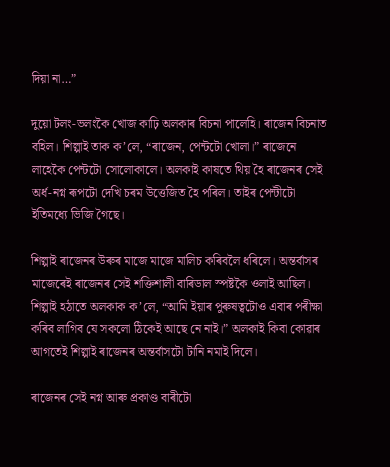দিয়া না…”

দুয়ো টলং-ভলংকৈ খোজ কাঢ়ি অলকাৰ বিচনা পালেহি। ৰাজেন বিচনাত বহিল। শিল্পাই তাক ক’লে, “ৰাজেন, পেন্টটো খোলা।” ৰাজেনে লাহেকৈ পেন্টটো সোলোকালে। অলকাই কাষতে থিয় হৈ ৰাজেনৰ সেই অৰ্ধ-নগ্ন ৰূপটো দেখি চৰম উত্তেজিত হৈ পৰিল। তাইৰ পেন্টীটো ইতিমধ্যে ভিজি গৈছে।

শিল্পাই ৰাজেনৰ উৰুৰ মাজে মাজে মালিচ কৰিবলৈ ধৰিলে। অন্তৰ্বাসৰ মাজেৰেই ৰাজেনৰ সেই শক্তিশালী বাৰিডাল স্পষ্টকৈ ওলাই আছিল। শিল্পাই হঠাতে অলকাক ক’লে, “আমি ইয়াৰ পুৰুষত্বটোও এবাৰ পৰীক্ষা কৰিব লাগিব যে সকলো ঠিকেই আছে নে নাই।” অলকাই কিবা কোৱাৰ আগতেই শিল্পাই ৰাজেনৰ অন্তৰ্বাসটো টানি নমাই দিলে।

ৰাজেনৰ সেই নগ্ন আৰু প্ৰকাণ্ড বাৰীটো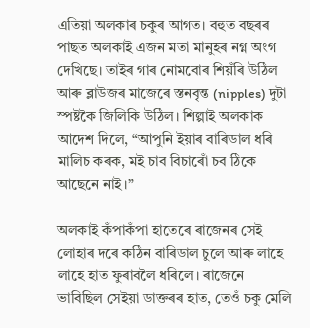এতিয়া অলকাৰ চকুৰ আগত। বহুত বছৰৰ পাছত অলকাই এজন মতা মানুহৰ নগ্ন অংগ দেখিছে। তাইৰ গাৰ নোমবোৰ শিয়ঁৰি উঠিল আৰু ব্লাউজৰ মাজেৰে স্তনবৃন্ত (nipples) দুটা স্পষ্টকৈ জিলিকি উঠিল। শিল্পাই অলকাক আদেশ দিলে, “আপুনি ইয়াৰ বাৰিডাল ধৰি মালিচ কৰক, মই চাব বিচাৰোঁ চব ঠিকে আছেনে নাই।”

অলকাই কঁপাকঁপা হাতেৰে ৰাজেনৰ সেই লোহাৰ দৰে কঠিন বাৰিডাল চুলে আৰু লাহে লাহে হাত ফুৰাবলৈ ধৰিলে। ৰাজেনে ভাবিছিল সেইয়া ডাক্তৰৰ হাত, তেওঁ চকু মেলি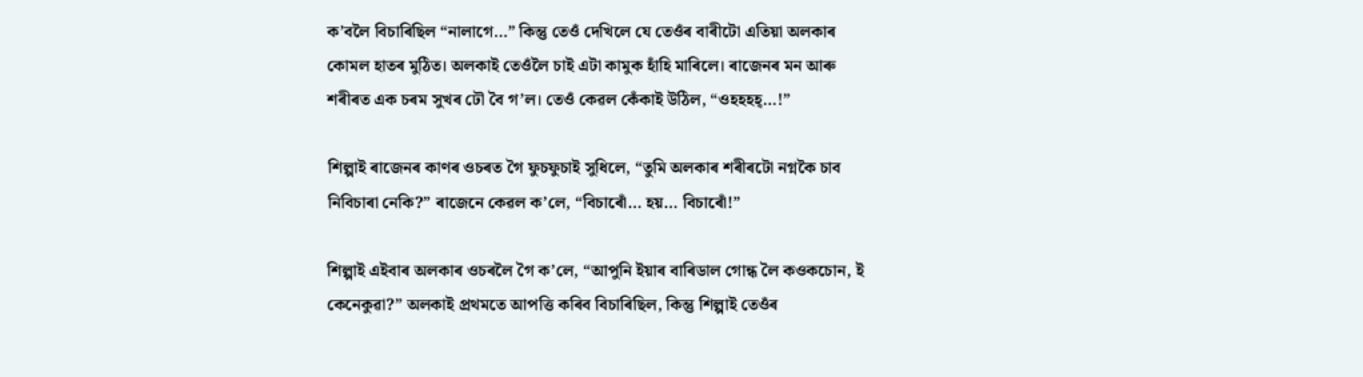ক’বলৈ বিচাৰিছিল “নালাগে…” কিন্তু তেওঁ দেখিলে যে তেওঁৰ বাৰীটো এতিয়া অলকাৰ কোমল হাতৰ মুঠিত। অলকাই তেওঁলৈ চাই এটা কামুক হাঁহি মাৰিলে। ৰাজেনৰ মন আৰু শৰীৰত এক চৰম সুখৰ ঢৌ বৈ গ’ল। তেওঁ কেৱল কেঁকাই উঠিল, “ওহহহহ্…!”

শিল্পাই ৰাজেনৰ কাণৰ ওচৰত গৈ ফুচফুচাই সুধিলে, “তুমি অলকাৰ শৰীৰটো নগ্নকৈ চাব নিবিচাৰা নেকি?” ৰাজেনে কেৱল ক’লে, “বিচাৰোঁ… হয়… বিচাৰোঁ!”

শিল্পাই এইবাৰ অলকাৰ ওচৰলৈ গৈ ক’লে, “আপুনি ইয়াৰ বাৰিডাল গোন্ধ লৈ কওকচোন, ই কেনেকুৱা?” অলকাই প্ৰথমতে আপত্তি কৰিব বিচাৰিছিল, কিন্তু শিল্পাই তেওঁৰ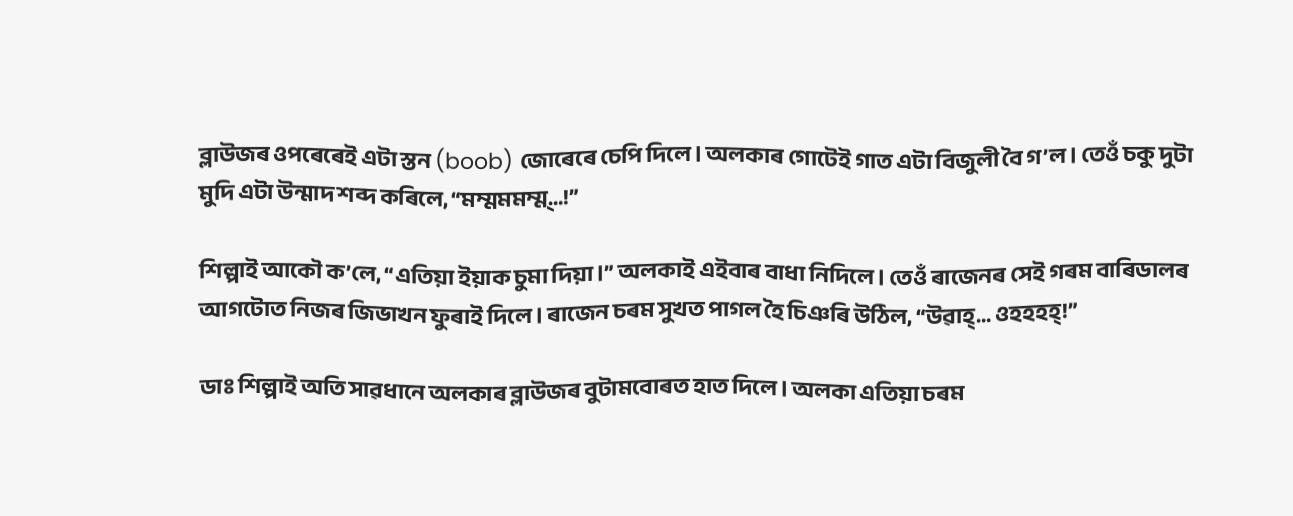ব্লাউজৰ ওপৰেৰেই এটা স্তন (boob) জোৰেৰে চেপি দিলে। অলকাৰ গোটেই গাত এটা বিজুলী বৈ গ’ল। তেওঁ চকু দুটা মুদি এটা উন্মাদ শব্দ কৰিলে, “মম্মমমম্ম্…!”

শিল্পাই আকৌ ক’লে, “এতিয়া ইয়াক চুমা দিয়া।” অলকাই এইবাৰ বাধা নিদিলে। তেওঁ ৰাজেনৰ সেই গৰম বাৰিডালৰ আগটোত নিজৰ জিভাখন ফুৰাই দিলে। ৰাজেন চৰম সুখত পাগল হৈ চিঞৰি উঠিল, “উৱাহ্… ওহহহহ্!”

ডাঃ শিল্পাই অতি সাৱধানে অলকাৰ ব্লাউজৰ বুটামবোৰত হাত দিলে। অলকা এতিয়া চৰম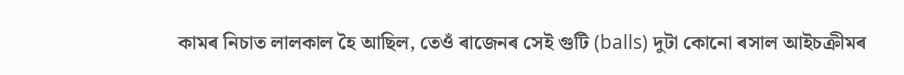কামৰ নিচাত লালকাল হৈ আছিল, তেওঁ ৰাজেনৰ সেই গুটি (balls) দুটা কোনো ৰসাল আইচক্ৰীমৰ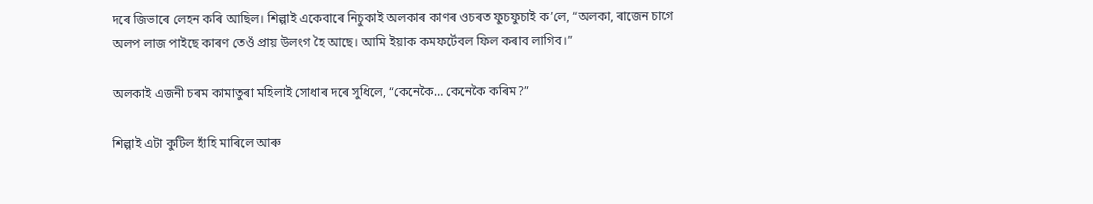দৰে জিভাৰে লেহন কৰি আছিল। শিল্পাই একেবাৰে নিচুকাই অলকাৰ কাণৰ ওচৰত ফুচফুচাই ক’লে, “অলকা, ৰাজেন চাগে অলপ লাজ পাইছে কাৰণ তেওঁ প্ৰায় উলংগ হৈ আছে। আমি ইয়াক কমফৰ্টেবল ফিল কৰাব লাগিব।”

অলকাই এজনী চৰম কামাতুৰা মহিলাই সোধাৰ দৰে সুধিলে, “কেনেকৈ… কেনেকৈ কৰিম?”

শিল্পাই এটা কুটিল হাঁহি মাৰিলে আৰু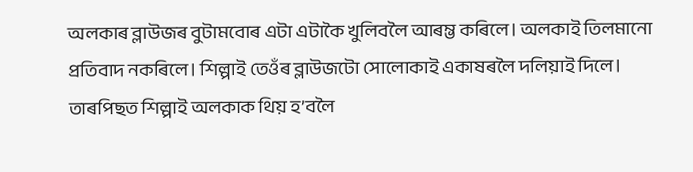অলকাৰ ব্লাউজৰ বুটামবোৰ এটা এটাকৈ খুলিবলৈ আৰম্ভ কৰিলে। অলকাই তিলমানো প্ৰতিবাদ নকৰিলে। শিল্পাই তেওঁৰ ব্লাউজটো সোলোকাই একাষৰলৈ দলিয়াই দিলে। তাৰপিছত শিল্পাই অলকাক থিয় হ’বলৈ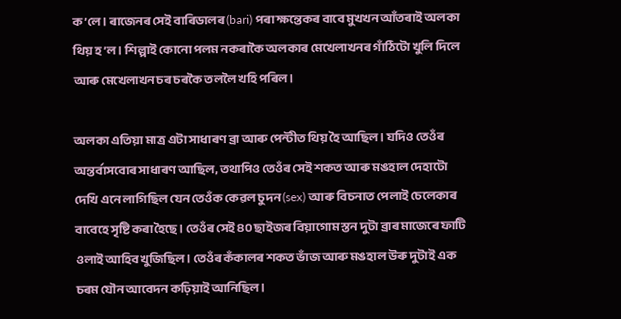ক’লে। ৰাজেনৰ সেই বাৰিডালৰ (bari) পৰা ক্ষন্তেকৰ বাবে মুখখন আঁতৰাই অলকা থিয় হ’ল। শিল্পাই কোনো পলম নকৰাকৈ অলকাৰ মেখেলাখনৰ গাঁঠিটো খুলি দিলে আৰু মেখেলাখন চৰ চৰকৈ তললৈ খহি পৰিল।

অলকা এতিয়া মাত্ৰ এটা সাধাৰণ ব্ৰা আৰু পেন্টীত থিয় হৈ আছিল। যদিও তেওঁৰ অন্তৰ্বাসবোৰ সাধাৰণ আছিল, তথাপিও তেওঁৰ সেই শকত আৰু মঙহাল দেহাটো দেখি এনে লাগিছিল যেন তেওঁক কেৱল চুদন (sex) আৰু বিচনাত পেলাই চেলেকাৰ বাবেহে সৃষ্টি কৰা হৈছে। তেওঁৰ সেই ৪০ ছাইজৰ বিয়াগোম স্তন দুটা ব্ৰাৰ মাজেৰে ফাটি ওলাই আহিব খুজিছিল। তেওঁৰ কঁকালৰ শকত ভাঁজ আৰু মঙহাল উৰু দুটাই এক চৰম যৌন আবেদন কঢ়িয়াই আনিছিল।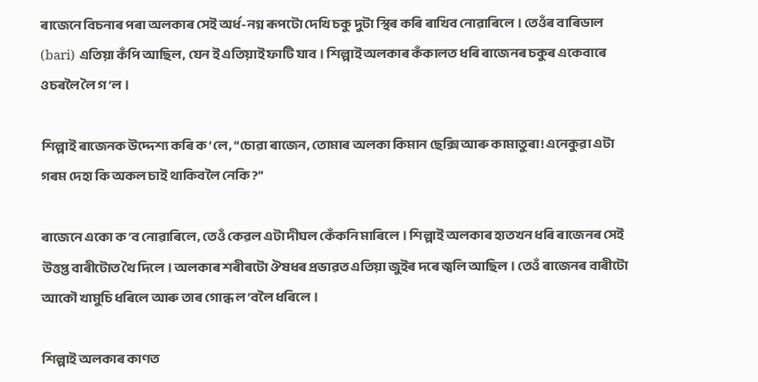ৰাজেনে বিচনাৰ পৰা অলকাৰ সেই অৰ্ধ-নগ্ন ৰূপটো দেখি চকু দুটা স্থিৰ কৰি ৰাখিব নোৱাৰিলে। তেওঁৰ বাৰিডাল (bari) এতিয়া কঁপি আছিল, যেন ই এতিয়াই ফাটি যাব। শিল্পাই অলকাৰ কঁকালত ধৰি ৰাজেনৰ চকুৰ একেবাৰে ওচৰলৈ লৈ গ’ল।

শিল্পাই ৰাজেনক উদ্দেশ্য কৰি ক’লে, “চোৱা ৰাজেন, তোমাৰ অলকা কিমান ছেক্সি আৰু কামাতুৰা! এনেকুৱা এটা গৰম দেহা কি অকল চাই থাকিবলৈ নেকি?”

ৰাজেনে একো ক’ব নোৱাৰিলে, তেওঁ কেৱল এটা দীঘল কেঁকনি মাৰিলে। শিল্পাই অলকাৰ হাতখন ধৰি ৰাজেনৰ সেই উত্তপ্ত বাৰীটোত থৈ দিলে। অলকাৰ শৰীৰটো ঔষধৰ প্ৰভাৱত এতিয়া জুইৰ দৰে জ্বলি আছিল। তেওঁ ৰাজেনৰ বাৰীটো আকৌ খামুচি ধৰিলে আৰু তাৰ গোন্ধ ল’বলৈ ধৰিলে।

শিল্পাই অলকাৰ কাণত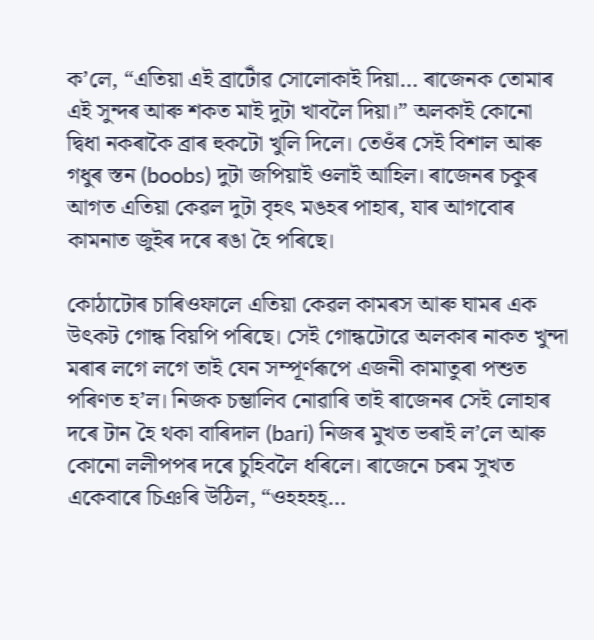ক’লে, “এতিয়া এই ব্ৰাটোঁৱ সোলোকাই দিয়া… ৰাজেনক তোমাৰ এই সুন্দৰ আৰু শকত মাই দুটা খাবলৈ দিয়া।” অলকাই কোনো দ্বিধা নকৰাকৈ ব্ৰাৰ হুকটো খুলি দিলে। তেওঁৰ সেই বিশাল আৰু গধুৰ স্তন (boobs) দুটা জপিয়াই ওলাই আহিল। ৰাজেনৰ চকুৰ আগত এতিয়া কেৱল দুটা বৃহৎ মঙহৰ পাহাৰ, যাৰ আগবোৰ কামনাত জুইৰ দৰে ৰঙা হৈ পৰিছে।

কোঠাটোৰ চাৰিওফালে এতিয়া কেৱল কামৰস আৰু ঘামৰ এক উৎকট গোন্ধ বিয়পি পৰিছে। সেই গোন্ধটোৱে অলকাৰ নাকত খুন্দা মৰাৰ লগে লগে তাই যেন সম্পূৰ্ণৰূপে এজনী কামাতুৰা পশুত পৰিণত হ’ল। নিজক চম্ভালিব নোৱাৰি তাই ৰাজেনৰ সেই লোহাৰ দৰে টান হৈ থকা বাৰিদাল (bari) নিজৰ মুখত ভৰাই ল’লে আৰু কোনো ললীপপৰ দৰে চুহিবলৈ ধৰিলে। ৰাজেনে চৰম সুখত একেবাৰে চিঞৰি উঠিল, “ওহহহহ্…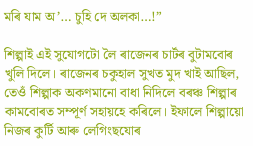মৰি যাম অ’… চুহি দে অলকা…!”

শিল্পাই এই সুযোগটো লৈ ৰাজেনৰ চাৰ্টৰ বুটামবোৰ খুলি দিলে। ৰাজেনৰ চকুহাল সুখত মুদ খাই আছিল, তেওঁ শিল্পাক অকণমানো বাধা নিদিলে বৰঞ্চ শিল্পাৰ কামবোৰত সম্পূৰ্ণ সহায়হে কৰিলে। ইফালে শিল্পায়ো নিজৰ কুৰ্টি আৰু লেগিংছযোৰ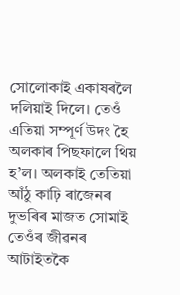সোলোকাই একাষৰলৈ দলিয়াই দিলে। তেওঁ এতিয়া সম্পূৰ্ণ উদং হৈ অলকাৰ পিছফালে থিয় হ’ল। অলকাই তেতিয়া আঁঠু কাঢ়ি ৰাজেনৰ দুভৰিৰ মাজত সোমাই তেওঁৰ জীৱনৰ আটাইতকৈ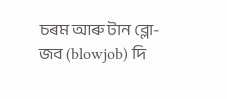চৰম আৰু টান ব্লো-জব (blowjob) দি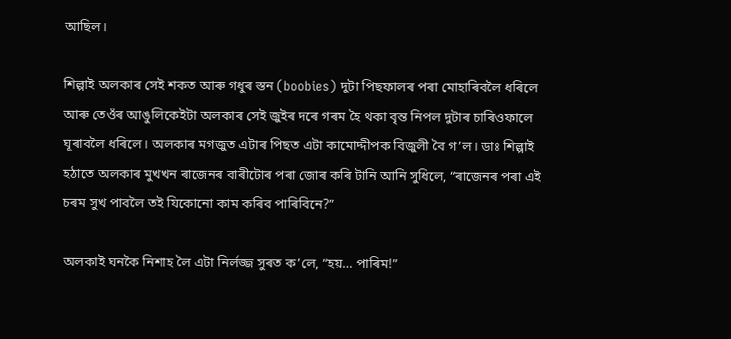আছিল।

শিল্পাই অলকাৰ সেই শকত আৰু গধুৰ স্তন (boobies) দুটা পিছফালৰ পৰা মোহাৰিবলৈ ধৰিলে আৰু তেওঁৰ আঙুলিকেইটা অলকাৰ সেই জুইৰ দৰে গৰম হৈ থকা বৃন্ত নিপল দুটাৰ চাৰিওফালে ঘূৰাবলৈ ধৰিলে। অলকাৰ মগজুত এটাৰ পিছত এটা কামোদ্দীপক বিজুলী বৈ গ’ল। ডাঃ শিল্পাই হঠাতে অলকাৰ মুখখন ৰাজেনৰ বাৰীটোৰ পৰা জোৰ কৰি টানি আনি সুধিলে, “ৰাজেনৰ পৰা এই চৰম সুখ পাবলৈ তই যিকোনো কাম কৰিব পাৰিবিনে?”

অলকাই ঘনকৈ নিশাহ লৈ এটা নিৰ্লজ্জ সুৰত ক’লে, “হয়… পাৰিম!”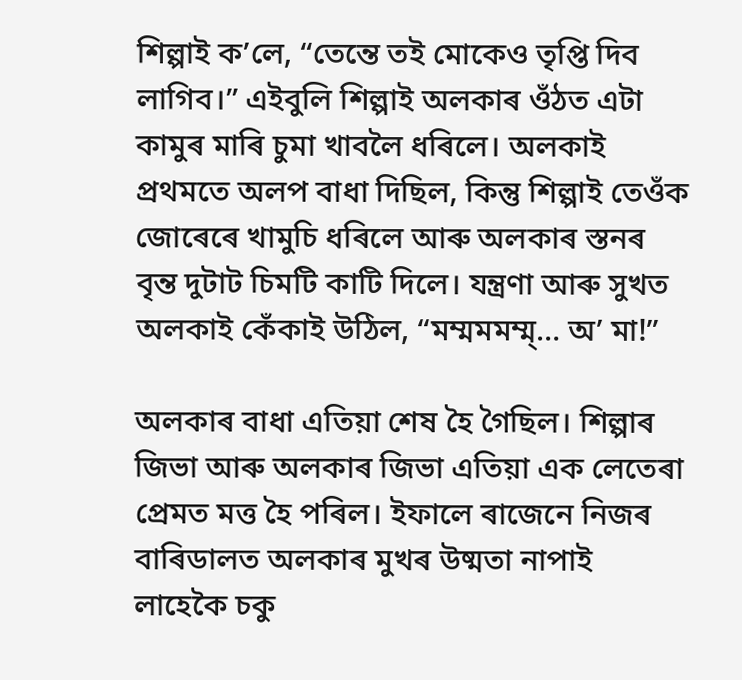শিল্পাই ক’লে, “তেন্তে তই মোকেও তৃপ্তি দিব লাগিব।” এইবুলি শিল্পাই অলকাৰ ওঁঠত এটা কামুৰ মাৰি চুমা খাবলৈ ধৰিলে। অলকাই প্ৰথমতে অলপ বাধা দিছিল, কিন্তু শিল্পাই তেওঁক জোৰেৰে খামুচি ধৰিলে আৰু অলকাৰ স্তনৰ বৃন্ত দুটাট চিমটি কাটি দিলে। যন্ত্ৰণা আৰু সুখত অলকাই কেঁকাই উঠিল, “মম্মমমম্ম্… অ’ মা!”

অলকাৰ বাধা এতিয়া শেষ হৈ গৈছিল। শিল্পাৰ জিভা আৰু অলকাৰ জিভা এতিয়া এক লেতেৰা প্ৰেমত মত্ত হৈ পৰিল। ইফালে ৰাজেনে নিজৰ বাৰিডালত অলকাৰ মুখৰ উষ্মতা নাপাই লাহেকৈ চকু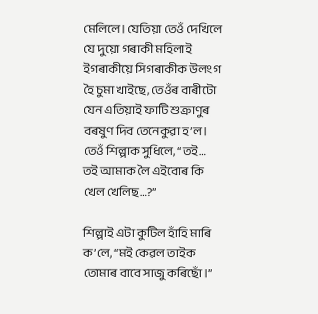মেলিলে। যেতিয়া তেওঁ দেখিলে যে দুয়ো গৰাকী মহিলাই ইগৰাকীয়ে সিগৰাকীক উলংগ হৈ চুমা খাইছে, তেওঁৰ বাৰীটো যেন এতিয়াই ফাটি শুক্ৰাণুৰ বৰষুণ দিব তেনেকুৱা হ’ল। তেওঁ শিল্পাক সুধিলে, “তই… তই আমাক লৈ এইবোৰ কি খেল খেলিছ…?”

শিল্পাই এটা কুটিল হাঁহি মাৰি ক’লে, “মই কেৱল তাইক তোমাৰ বাবে সাজু কৰিছোঁ।”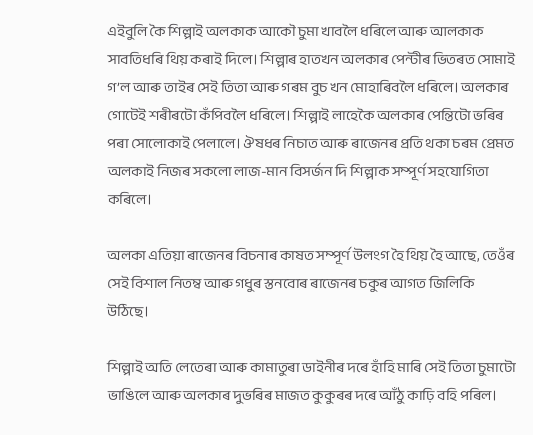এইবুলি কৈ শিল্পাই অলকাক আকৌ চুমা খাবলৈ ধৰিলে আৰু আলকাক সাবতিধৰি থিয় কৰাই দিলে। শিল্পাৰ হাতখন অলকাৰ পেন্টীৰ ভিতৰত সোমাই গ’ল আৰু তাইৰ সেই তিতা আৰু গৰম বুচ খন মোহাৰিবলৈ ধৰিলে। অলকাৰ গোটেই শৰীৰটো কঁপিবলৈ ধৰিলে। শিল্পাই লাহেকৈ অলকাৰ পেন্তিটো ভৰিৰ পৰা সোলোকাই পেলালে। ঔষধৰ নিচাত আৰু ৰাজেনৰ প্ৰতি থকা চৰম প্ৰেমত অলকাই নিজৰ সকলো লাজ-মান বিসৰ্জন দি শিল্পাক সম্পূৰ্ণ সহযোগিতা কৰিলে।

অলকা এতিয়া ৰাজেনৰ বিচনাৰ কাষত সম্পূৰ্ণ উলংগ হৈ থিয় হৈ আছে, তেওঁৰ সেই বিশাল নিতম্ব আৰু গধুৰ স্তনবোৰ ৰাজেনৰ চকুৰ আগত জিলিকি উঠিছে।

শিল্পাই অতি লেতেৰা আৰু কামাতুৰা ডাইনীৰ দৰে হাঁহি মাৰি সেই তিতা চুমাটো ভাঙিলে আৰু অলকাৰ দুভৰিৰ মাজত কুকুৰৰ দৰে আঁঠু কাঢ়ি বহি পৰিল।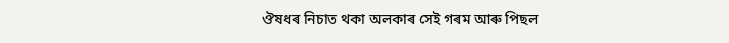ঔষধৰ নিচাত থকা অলকাৰ সেই গৰম আৰু পিছল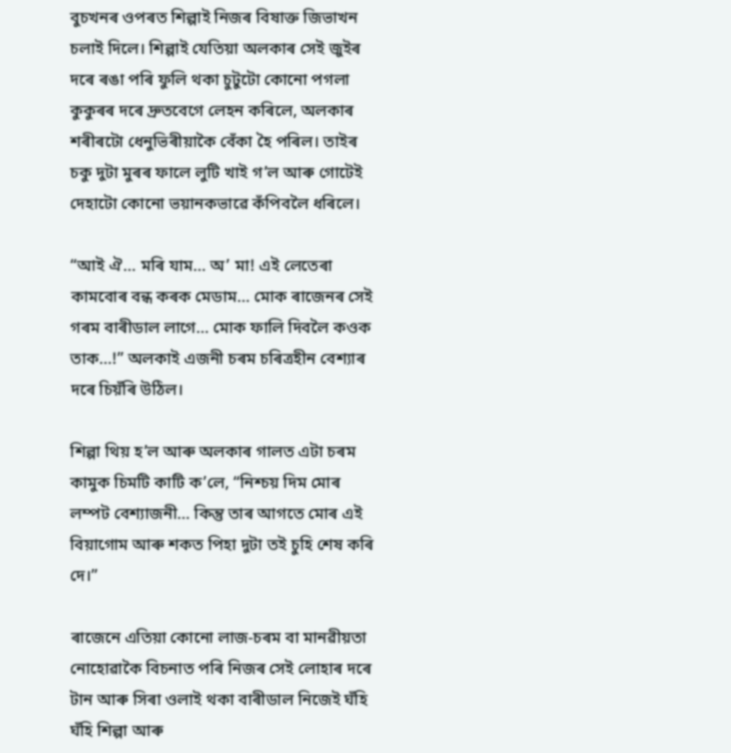বুচখনৰ ওপৰত শিল্পাই নিজৰ বিষাক্ত জিভাখন চলাই দিলে। শিল্পাই যেতিয়া অলকাৰ সেই জুইৰ দৰে ৰঙা পৰি ফুলি থকা চুটুটো কোনো পগলা কুকুৰৰ দৰে দ্ৰুতবেগে লেহন কৰিলে, অলকাৰ শৰীৰটো ধেনুভিৰীয়াকৈ বেঁকা হৈ পৰিল। তাইৰ চকু দুটা মুৰৰ ফালে লুটি খাই গ’ল আৰু গোটেই দেহাটো কোনো ভয়ানকভাৱে কঁপিবলৈ ধৰিলে।

“আই ঐ… মৰি যাম… অ’ মা! এই লেতেৰা কামবোৰ বন্ধ কৰক মেডাম… মোক ৰাজেনৰ সেই গৰম বাৰীডাল লাগে… মোক ফালি দিবলৈ কওক তাক…!” অলকাই এজনী চৰম চৰিত্ৰহীন বেশ্যাৰ দৰে চিয়ঁৰি উঠিল।

শিল্পা থিয় হ’ল আৰু অলকাৰ গালত এটা চৰম কামুক চিমটি কাটি ক’লে, “নিশ্চয় দিম মোৰ লম্পট বেশ্যাজনী… কিন্তু তাৰ আগতে মোৰ এই বিয়াগোম আৰু শকত পিহা দুটা তই চুহি শেষ কৰি দে।”

ৰাজেনে এতিয়া কোনো লাজ-চৰম বা মানৱীয়তা নোহোৱাকৈ বিচনাত পৰি নিজৰ সেই লোহাৰ দৰে টান আৰু সিৰা ওলাই থকা বাৰীডাল নিজেই ঘঁহি ঘঁহি শিল্পা আৰু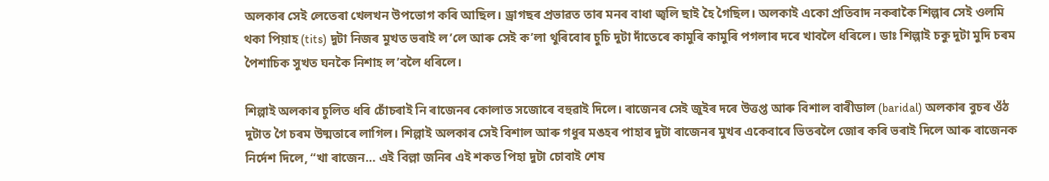অলকাৰ সেই লেতেৰা খেলখন উপভোগ কৰি আছিল। ড্ৰাগছৰ প্ৰভাৱত তাৰ মনৰ বাধা জ্বলি ছাই হৈ গৈছিল। অলকাই একো প্ৰতিবাদ নকৰাকৈ শিল্পাৰ সেই ওলমি থকা পিয়াহ (tits) দুটা নিজৰ মুখত ভৰাই ল’লে আৰু সেই ক’লা থুৰিবোৰ চুচি দুটা দাঁতেৰে কামুৰি কামুৰি পগলাৰ দৰে খাবলৈ ধৰিলে। ডাঃ শিল্পাই চকু দুটা মুদি চৰম পৈশাচিক সুখত ঘনকৈ নিশাহ ল’বলৈ ধৰিলে।

শিল্পাই অলকাৰ চুলিত ধৰি চোঁচৰাই নি ৰাজেনৰ কোলাত সজোৰে বহুৱাই দিলে। ৰাজেনৰ সেই জুইৰ দৰে উত্তপ্ত আৰু বিশাল বাৰীডাল (baridal) অলকাৰ বুচৰ ওঁঠ দুটাত গৈ চৰম উষ্মতাৰে লাগিল। শিল্পাই অলকাৰ সেই বিশাল আৰু গধুৰ মঙহৰ পাহাৰ দুটা ৰাজেনৰ মুখৰ একেবাৰে ভিতৰলৈ জোৰ কৰি ভৰাই দিলে আৰু ৰাজেনক নিৰ্দেশ দিলে, “খা ৰাজেন… এই বিল্লা জনিৰ এই শকত পিহা দুটা চোবাই শেষ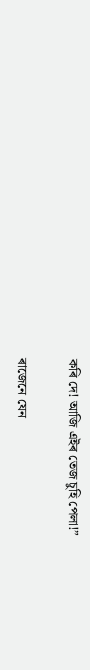কৰি দে! আজি এইৰ তেজ চুহি পেলা!”

ৰাজেনে যেন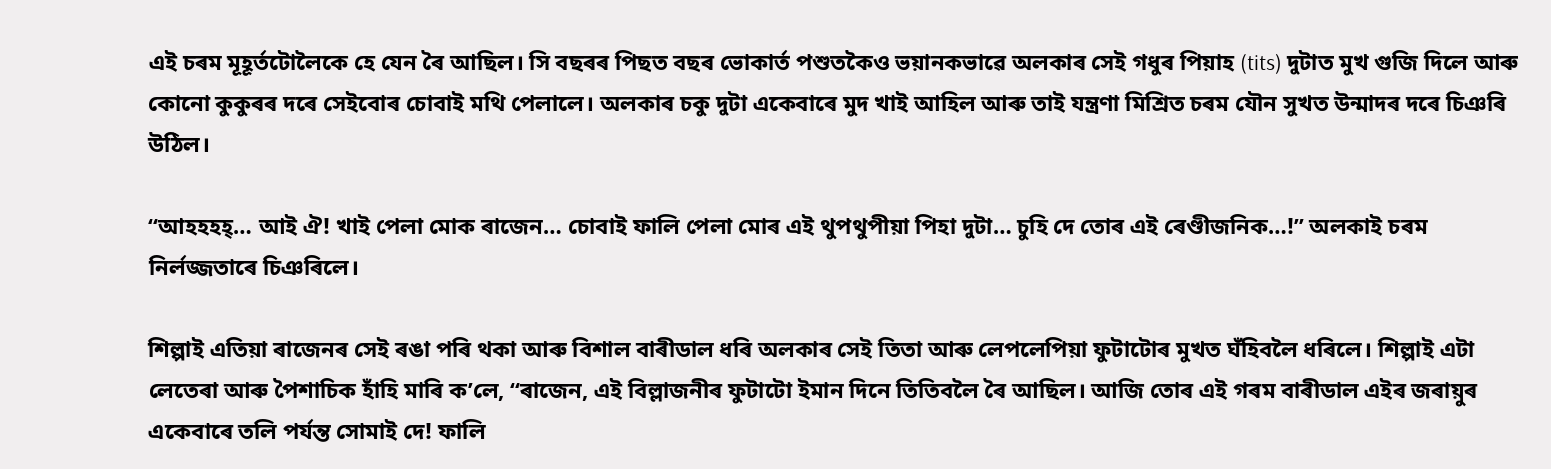এই চৰম মূহূৰ্তটোলৈকে হে যেন ৰৈ আছিল। সি বছৰৰ পিছত বছৰ ভোকাৰ্ত পশুতকৈও ভয়ানকভাৱে অলকাৰ সেই গধুৰ পিয়াহ (tits) দুটাত মুখ গুজি দিলে আৰু কোনো কুকুৰৰ দৰে সেইবোৰ চোবাই মথি পেলালে। অলকাৰ চকু দুটা একেবাৰে মুদ খাই আহিল আৰু তাই যন্ত্ৰণা মিশ্ৰিত চৰম যৌন সুখত উন্মাদৰ দৰে চিঞৰি উঠিল।

“আহহহহ্… আই ঐ! খাই পেলা মোক ৰাজেন… চোবাই ফালি পেলা মোৰ এই থুপথুপীয়া পিহা দুটা… চুহি দে তোৰ এই ৰেণ্ডীজনিক…!” অলকাই চৰম নিৰ্লজ্জতাৰে চিঞৰিলে।

শিল্পাই এতিয়া ৰাজেনৰ সেই ৰঙা পৰি থকা আৰু বিশাল বাৰীডাল ধৰি অলকাৰ সেই তিতা আৰু লেপলেপিয়া ফুটাটোৰ মুখত ঘঁহিবলৈ ধৰিলে। শিল্পাই এটা লেতেৰা আৰু পৈশাচিক হাঁহি মাৰি ক’লে, “ৰাজেন, এই বিল্লাজনীৰ ফুটাটো ইমান দিনে তিতিবলৈ ৰৈ আছিল। আজি তোৰ এই গৰম বাৰীডাল এইৰ জৰায়ুৰ একেবাৰে তলি পৰ্যন্ত সোমাই দে! ফালি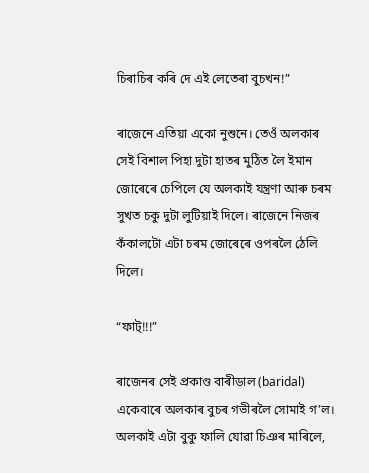চিৰাচিৰ কৰি দে এই লেতেৰা বুচখন!”

ৰাজেনে এতিয়া একো নুশুনে। তেওঁ অলকাৰ সেই বিশাল পিহা দুটা হাতৰ মুঠিত লৈ ইমান জোৰেৰে চেপিলে যে অলকাই যন্ত্ৰণা আৰু চৰম সুখত চকু দুটা লুটিয়াই দিলে। ৰাজেনে নিজৰ কঁকালটো এটা চৰম জোৰেৰে ওপৰলৈ ঠেলি দিলে।

“ফাট্!!!”

ৰাজেনৰ সেই প্ৰকাণ্ড বাৰীডাল (baridal) একেবাৰে অলকাৰ বুচৰ গভীৰলৈ সোমাই গ’ল। অলকাই এটা বুকু ফালি যোৱা চিঞৰ মাৰিলে,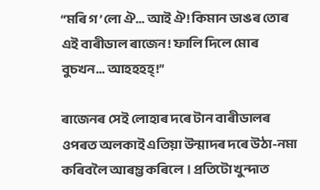“মৰি গ’লো ঐ… আই ঐ! কিমান ডাঙৰ তোৰ এই বাৰীডাল ৰাজেন! ফালি দিলে মোৰ বুচখন… আহহহহ্!”

ৰাজেনৰ সেই লোহাৰ দৰে টান বাৰীডালৰ ওপৰত অলকাই এতিয়া উন্মাদৰ দৰে উঠা-নমা কৰিবলৈ আৰম্ভ কৰিলে। প্ৰতিটো খুন্দাত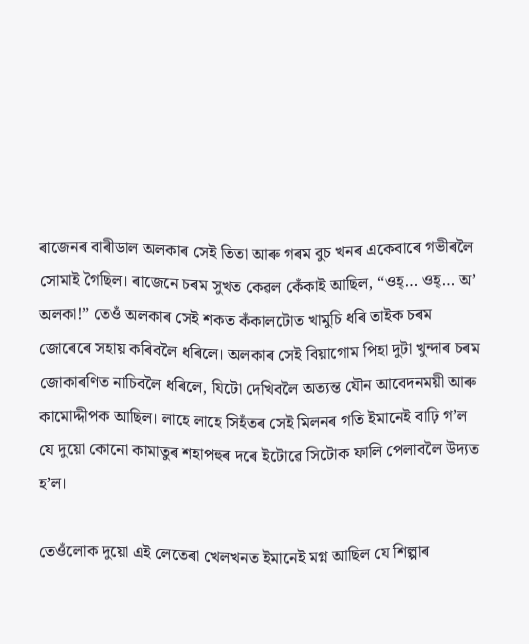ৰাজেনৰ বাৰীডাল অলকাৰ সেই তিতা আৰু গৰম বুচ খনৰ একেবাৰে গভীৰলৈ সোমাই গৈছিল। ৰাজেনে চৰম সুখত কেৱল কেঁকাই আছিল, “ওহ্… ওহ্… অ’ অলকা!” তেওঁ অলকাৰ সেই শকত কঁকালটোত খামুচি ধৰি তাইক চৰম জোৰেৰে সহায় কৰিবলৈ ধৰিলে। অলকাৰ সেই বিয়াগোম পিহা দুটা খুন্দাৰ চৰম জোকাৰণিত নাচিবলৈ ধৰিলে, যিটো দেখিবলৈ অত্যন্ত যৌন আবেদনময়ী আৰু কামোদ্দীপক আছিল। লাহে লাহে সিহঁতৰ সেই মিলনৰ গতি ইমানেই বাঢ়ি গ’ল যে দুয়ো কোনো কামাতুৰ শহাপহুৰ দৰে ইটোৱে সিটোক ফালি পেলাবলৈ উদ্যত হ’ল।

তেওঁলোক দুয়ো এই লেতেৰা খেলখনত ইমানেই মগ্ন আছিল যে শিল্পাৰ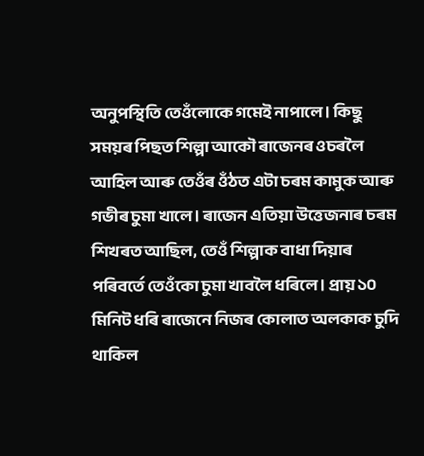অনুপস্থিতি তেওঁলোকে গমেই নাপালে। কিছু সময়ৰ পিছত শিল্পা আকৌ ৰাজেনৰ ওচৰলৈ আহিল আৰু তেওঁৰ ওঁঠত এটা চৰম কামুক আৰু গভীৰ চুমা খালে। ৰাজেন এতিয়া উত্তেজনাৰ চৰম শিখৰত আছিল, তেওঁ শিল্পাক বাধা দিয়াৰ পৰিবৰ্তে তেওঁকো চুমা খাবলৈ ধৰিলে। প্ৰায় ১০ মিনিট ধৰি ৰাজেনে নিজৰ কোলাত অলকাক চুদি থাকিল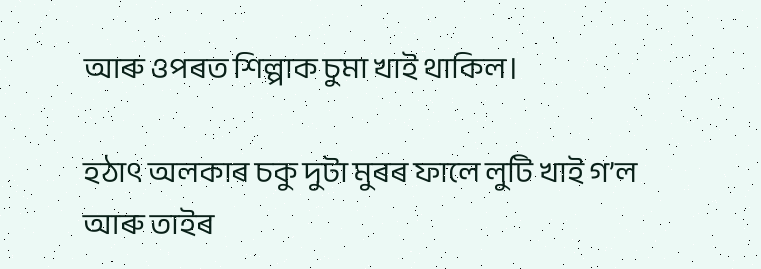আৰু ওপৰত শিল্পাক চুমা খাই থাকিল।

হঠাৎ অলকাৰ চকু দুটা মুৰৰ ফালে লুটি খাই গ’ল আৰু তাইৰ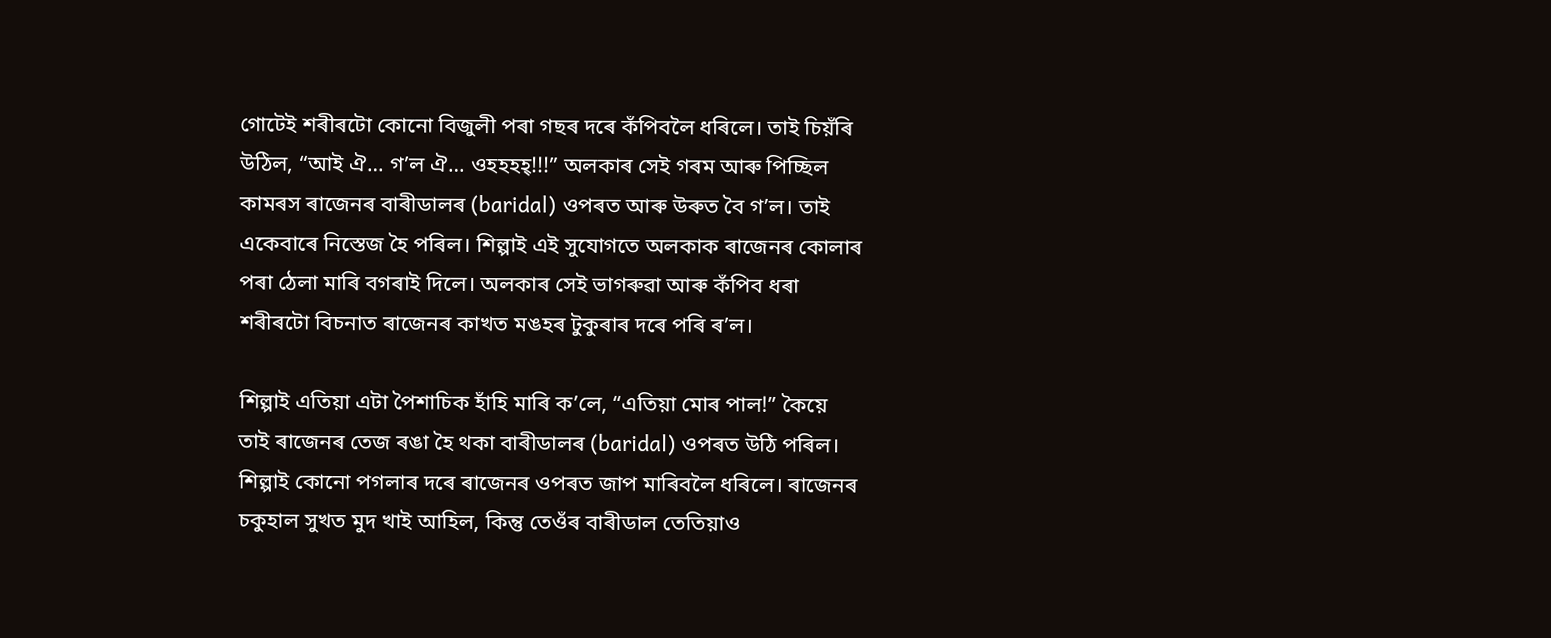গোটেই শৰীৰটো কোনো বিজুলী পৰা গছৰ দৰে কঁপিবলৈ ধৰিলে। তাই চিয়ঁৰি উঠিল, “আই ঐ… গ’ল ঐ… ওহহহহ্!!!” অলকাৰ সেই গৰম আৰু পিচ্ছিল কামৰস ৰাজেনৰ বাৰীডালৰ (baridal) ওপৰত আৰু উৰুত বৈ গ’ল। তাই একেবাৰে নিস্তেজ হৈ পৰিল। শিল্পাই এই সুযোগতে অলকাক ৰাজেনৰ কোলাৰ পৰা ঠেলা মাৰি বগৰাই দিলে। অলকাৰ সেই ভাগৰুৱা আৰু কঁপিব ধৰা শৰীৰটো বিচনাত ৰাজেনৰ কাখত মঙহৰ টুকুৰাৰ দৰে পৰি ৰ’ল।

শিল্পাই এতিয়া এটা পৈশাচিক হাঁহি মাৰি ক’লে, “এতিয়া মোৰ পাল!” কৈয়ে তাই ৰাজেনৰ তেজ ৰঙা হৈ থকা বাৰীডালৰ (baridal) ওপৰত উঠি পৰিল। শিল্পাই কোনো পগলাৰ দৰে ৰাজেনৰ ওপৰত জাপ মাৰিবলৈ ধৰিলে। ৰাজেনৰ চকুহাল সুখত মুদ খাই আহিল, কিন্তু তেওঁৰ বাৰীডাল তেতিয়াও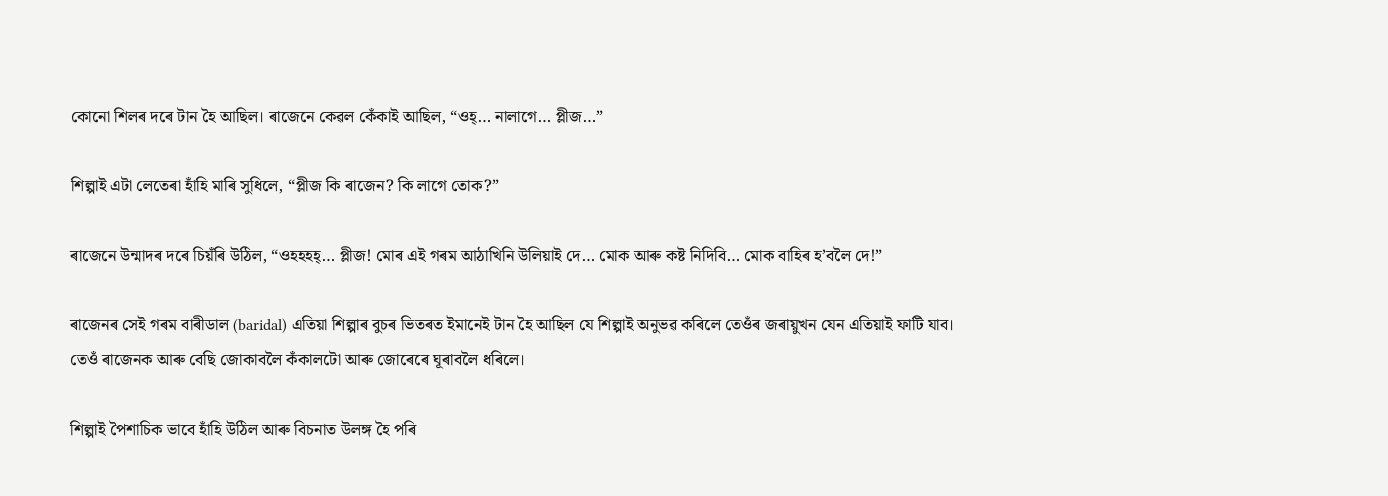কোনো শিলৰ দৰে টান হৈ আছিল। ৰাজেনে কেৱল কেঁকাই আছিল, “ওহ্… নালাগে… প্লীজ…”

শিল্পাই এটা লেতেৰা হাঁহি মাৰি সুধিলে, “প্লীজ কি ৰাজেন? কি লাগে তোক?”

ৰাজেনে উন্মাদৰ দৰে চিয়ঁৰি উঠিল, “ওহহহহ্… প্লীজ! মোৰ এই গৰম আঠাখিনি উলিয়াই দে… মোক আৰু কষ্ট নিদিবি… মোক বাহিৰ হ’বলৈ দে!”

ৰাজেনৰ সেই গৰম বাৰীডাল (baridal) এতিয়া শিল্পাৰ বুচৰ ভিতৰত ইমানেই টান হৈ আছিল যে শিল্পাই অনুভৱ কৰিলে তেওঁৰ জৰায়ুখন যেন এতিয়াই ফাটি যাব। তেওঁ ৰাজেনক আৰু বেছি জোকাবলৈ কঁকালটো আৰু জোৰেৰে ঘূৰাবলৈ ধৰিলে।

শিল্পাই পৈশাচিক ভাবে হাঁহি উঠিল আৰু বিচনাত উলঙ্গ হৈ পৰি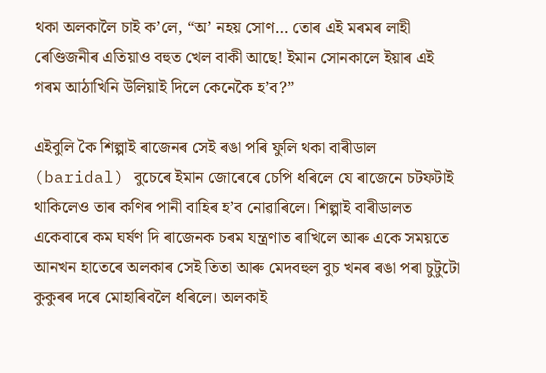থকা অলকালৈ চাই ক’লে, “অ’ নহয় সোণ… তোৰ এই মৰমৰ লাহী ৰেণ্ডিজনীৰ এতিয়াও বহুত খেল বাকী আছে! ইমান সোনকালে ইয়াৰ এই গৰম আঠাখিনি উলিয়াই দিলে কেনেকৈ হ’ব?”

এইবুলি কৈ শিল্পাই ৰাজেনৰ সেই ৰঙা পৰি ফুলি থকা বাৰীডাল (baridal) বুচেৰে ইমান জোৰেৰে চেপি ধৰিলে যে ৰাজেনে চটফটাই থাকিলেও তাৰ কণিৰ পানী বাহিৰ হ’ব নোৱাৰিলে। শিল্পাই বাৰীডালত একেবাৰে কম ঘৰ্ষণ দি ৰাজেনক চৰম যন্ত্ৰণাত ৰাখিলে আৰু একে সময়তে আনখন হাতেৰে অলকাৰ সেই তিতা আৰু মেদবহুল বুচ খনৰ ৰঙা পৰা চুটুটো কুকুৰৰ দৰে মোহাৰিবলৈ ধৰিলে। অলকাই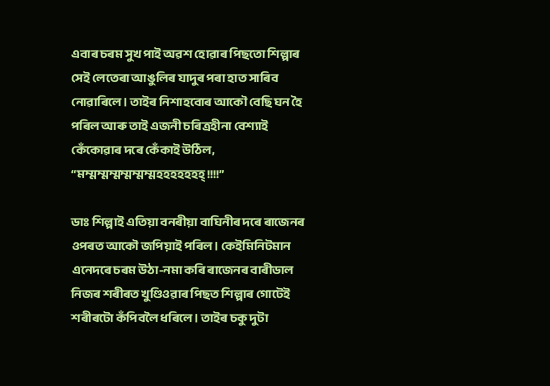এবাৰ চৰম সুখ পাই অৱশ হোৱাৰ পিছতো শিল্পাৰ সেই লেতেৰা আঙুলিৰ যাদুৰ পৰা হাত সাৰিব নোৱাৰিলে। তাইৰ নিশাহবোৰ আকৌ বেছি ঘন হৈ পৰিল আৰু তাই এজনী চৰিত্ৰহীনা বেশ্যাই কেঁকোৱাৰ দৰে কেঁকাই উঠিল, “মম্মম্মম্মম্মম্মম্মহহহহহহহ্!!!!”

ডাঃ শিল্পাই এতিয়া বনৰীয়া বাঘিনীৰ দৰে ৰাজেনৰ ওপৰত আকৌ জপিয়াই পৰিল। কেইমিনিটমান এনেদৰে চৰম উঠা-নমা কৰি ৰাজেনৰ বাৰীডাল নিজৰ শৰীৰত খুণ্ডিওৱাৰ পিছত শিল্পাৰ গোটেই শৰীৰটো কঁপিবলৈ ধৰিলে। তাইৰ চকু দুটা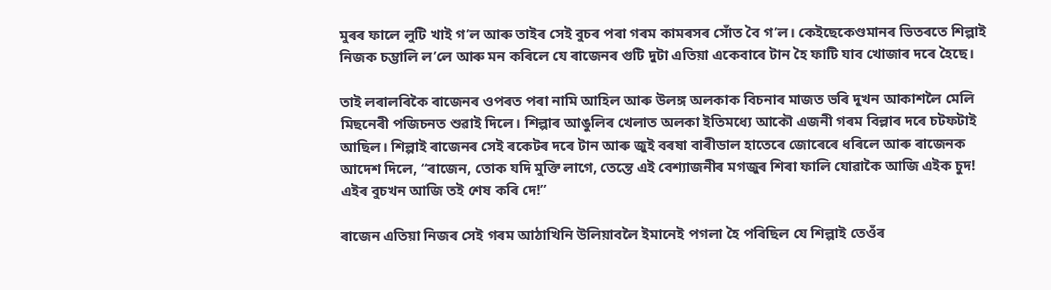মুৰৰ ফালে লুটি খাই গ’ল আৰু তাইৰ সেই বুচৰ পৰা গৰম কামৰসৰ সোঁত বৈ গ’ল। কেইছেকেণ্ডমানৰ ভিতৰতে শিল্পাই নিজক চম্ভালি ল’লে আৰু মন কৰিলে যে ৰাজেনৰ গুটি দুটা এতিয়া একেবাৰে টান হৈ ফাটি যাব খোজাৰ দৰে হৈছে।

তাই লৰালৰিকৈ ৰাজেনৰ ওপৰত পৰা নামি আহিল আৰু উলঙ্গ অলকাক বিচনাৰ মাজত ভৰি দুখন আকাশলৈ মেলি মিছনেৰী পজিচনত শুৱাই দিলে। শিল্পাৰ আঙুলিৰ খেলাত অলকা ইতিমধ্যে আকৌ এজনী গৰম বিল্লাৰ দৰে চটফটাই আছিল। শিল্পাই ৰাজেনৰ সেই ৰকেটৰ দৰে টান আৰু জুই বৰষা বাৰীডাল হাতেৰে জোৰেৰে ধৰিলে আৰু ৰাজেনক আদেশ দিলে, “ৰাজেন, তোক যদি মুক্তি লাগে, তেন্তে এই বেশ্যাজনীৰ মগজুৰ শিৰা ফালি যোৱাকৈ আজি এইক চুদ! এইৰ বুচখন আজি তই শেষ কৰি দে!”

ৰাজেন এতিয়া নিজৰ সেই গৰম আঠাখিনি উলিয়াবলৈ ইমানেই পগলা হৈ পৰিছিল যে শিল্পাই তেওঁৰ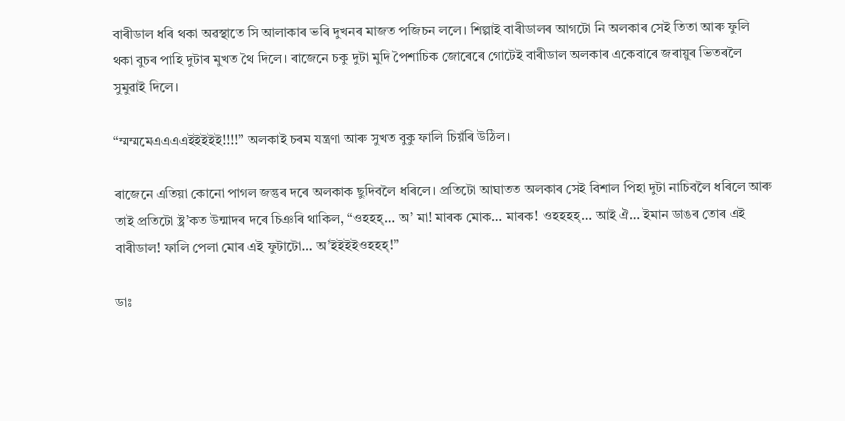বাৰীডাল ধৰি থকা অৱস্থাতে সি আলাকাৰ ভৰি দুখনৰ মাজত পজিচন ললে। শিল্পাই বাৰীডালৰ আগটো নি অলকাৰ সেই তিতা আৰু ফুলি থকা বুচৰ পাহি দুটাৰ মুখত থৈ দিলে। ৰাজেনে চকু দুটা মুদি পৈশাচিক জোৰেৰে গোটেই বাৰীডাল অলকাৰ একেবাৰে জৰায়ুৰ ভিতৰলৈ সুমুৱাই দিলে।

“ম্মম্মমেএএএএইইইইই!!!!” অলকাই চৰম যন্ত্ৰণা আৰু সুখত বুকু ফালি চিয়ঁৰি উঠিল।

ৰাজেনে এতিয়া কোনো পাগল জন্তুৰ দৰে অলকাক ছুদিবলৈ ধৰিলে। প্ৰতিটো আঘাতত অলকাৰ সেই বিশাল পিহা দুটা নাচিবলৈ ধৰিলে আৰু তাই প্ৰতিটো ষ্ট্ৰ’কত উন্মাদৰ দৰে চিঞৰি থাকিল, “ওহহহ্… অ’ মা! মাৰক মোক… মাৰক! ওহহহহ্… আই ঐ… ইমান ডাঙৰ তোৰ এই বাৰীডাল! ফালি পেলা মোৰ এই ফুটাটো… অ’ইইইইওহহহ্!”

ডাঃ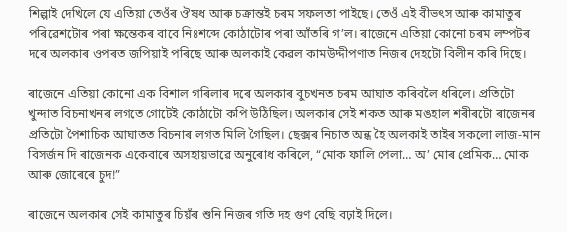শিল্পাই দেখিলে যে এতিয়া তেওঁৰ ঔষধ আৰু চক্ৰান্তই চৰম সফলতা পাইছে। তেওঁ এই বীভৎস আৰু কামাতুৰ পৰিৱেশটোৰ পৰা ক্ষন্তেকৰ বাবে নিঃশব্দে কোঠাটোৰ পৰা আঁতৰি গ’ল। ৰাজেনে এতিয়া কোনো চৰম লম্পটৰ দৰে অলকাৰ ওপৰত জপিয়াই পৰিছে আৰু অলকাই কেৱল কামউদ্দীপণাত নিজৰ দেহটো বিলীন কৰি দিছে।

ৰাজেনে এতিয়া কোনো এক বিশাল গৰিলাৰ দৰে অলকাৰ বুচখনত চৰম আঘাত কৰিবলৈ ধৰিলে। প্ৰতিটো খুন্দাত বিচনাখনৰ লগতে গোটেই কোঠাটো কপি উঠিছিল। অলকাৰ সেই শকত আৰু মঙহাল শৰীৰটো ৰাজেনৰ প্ৰতিটো পৈশাচিক আঘাতত বিচনাৰ লগত মিলি গৈছিল। ছেক্সৰ নিচাত অন্ধ হৈ অলকাই তাইৰ সকলো লাজ-মান বিসৰ্জন দি ৰাজেনক একেবাৰে অসহায়ভাৱে অনুৰোধ কৰিলে, “মোক ফালি পেলা… অ’ মোৰ প্ৰেমিক… মোক আৰু জোৰেৰে চুদ!”

ৰাজেনে অলকাৰ সেই কামাতুৰ চিয়ঁৰ শুনি নিজৰ গতি দহ গুণ বেছি বঢ়াই দিলে।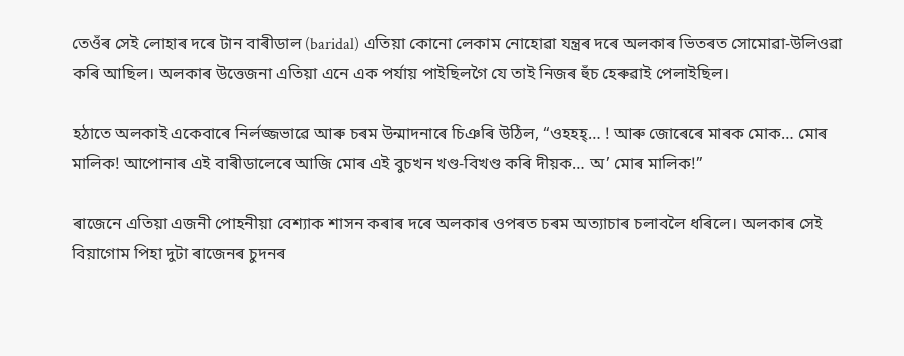তেওঁৰ সেই লোহাৰ দৰে টান বাৰীডাল (baridal) এতিয়া কোনো লেকাম নোহোৱা যন্ত্ৰৰ দৰে অলকাৰ ভিতৰত সোমোৱা-উলিওৱা কৰি আছিল। অলকাৰ উত্তেজনা এতিয়া এনে এক পৰ্যায় পাইছিলগৈ যে তাই নিজৰ হুঁচ হেৰুৱাই পেলাইছিল।

হঠাতে অলকাই একেবাৰে নিৰ্লজ্জভাৱে আৰু চৰম উন্মাদনাৰে চিঞৰি উঠিল, “ওহহহ্… ! আৰু জোৰেৰে মাৰক মোক… মোৰ মালিক! আপোনাৰ এই বাৰীডালেৰে আজি মোৰ এই বুচখন খণ্ড-বিখণ্ড কৰি দীয়ক… অ’ মোৰ মালিক!”

ৰাজেনে এতিয়া এজনী পোহনীয়া বেশ্যাক শাসন কৰাৰ দৰে অলকাৰ ওপৰত চৰম অত্যাচাৰ চলাবলৈ ধৰিলে। অলকাৰ সেই বিয়াগোম পিহা দুটা ৰাজেনৰ চুদনৰ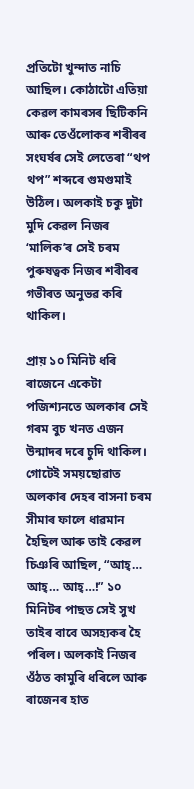প্ৰতিটো খুন্দাত নাচি আছিল। কোঠাটো এতিয়া কেৱল কামৰসৰ ছিটিকনি আৰু তেওঁলোকৰ শৰীৰৰ সংঘৰ্ষৰ সেই লেতেৰা “থপ থপ” শব্দৰে গুমগুমাই উঠিল। অলকাই চকু দুটা মুদি কেৱল নিজৰ ‘মালিক’ৰ সেই চৰম পুৰুষত্বক নিজৰ শৰীৰৰ গভীৰত অনুভৱ কৰি থাকিল।

প্ৰায় ১০ মিনিট ধৰি ৰাজেনে একেটা পজিশ্যনতে অলকাৰ সেই গৰম বুচ খনত এজন উন্মাদৰ দৰে চুদি থাকিল। গোটেই সময়ছোৱাত অলকাৰ দেহৰ বাসনা চৰম সীমাৰ ফালে ধাৱমান হৈছিল আৰু তাই কেৱল চিঞৰি আছিল, “আহ্… আহ্… আহ্…!” ১০ মিনিটৰ পাছত সেই সুখ তাইৰ বাবে অসহ্যকৰ হৈ পৰিল। অলকাই নিজৰ ওঁঠত কামুৰি ধৰিলে আৰু ৰাজেনৰ হাত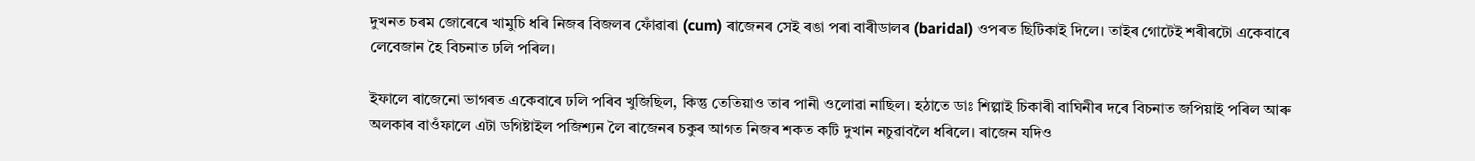দুখনত চৰম জোৰেৰে খামুচি ধৰি নিজৰ বিজলৰ ফোঁৱাৰা (cum) ৰাজেনৰ সেই ৰঙা পৰা বাৰীডালৰ (baridal) ওপৰত ছিটিকাই দিলে। তাইৰ গোটেই শৰীৰটো একেবাৰে লেবেজান হৈ বিচনাত ঢলি পৰিল।

ইফালে ৰাজেনো ভাগৰত একেবাৰে ঢলি পৰিব খুজিছিল, কিন্তু তেতিয়াও তাৰ পানী ওলোৱা নাছিল। হঠাতে ডাঃ শিল্পাই চিকাৰী বাঘিনীৰ দৰে বিচনাত জপিয়াই পৰিল আৰু অলকাৰ বাওঁফালে এটা ডগিষ্টাইল পজিশ্যন লৈ ৰাজেনৰ চকুৰ আগত নিজৰ শকত কটি দুখান নচুৱাবলৈ ধৰিলে। ৰাজেন যদিও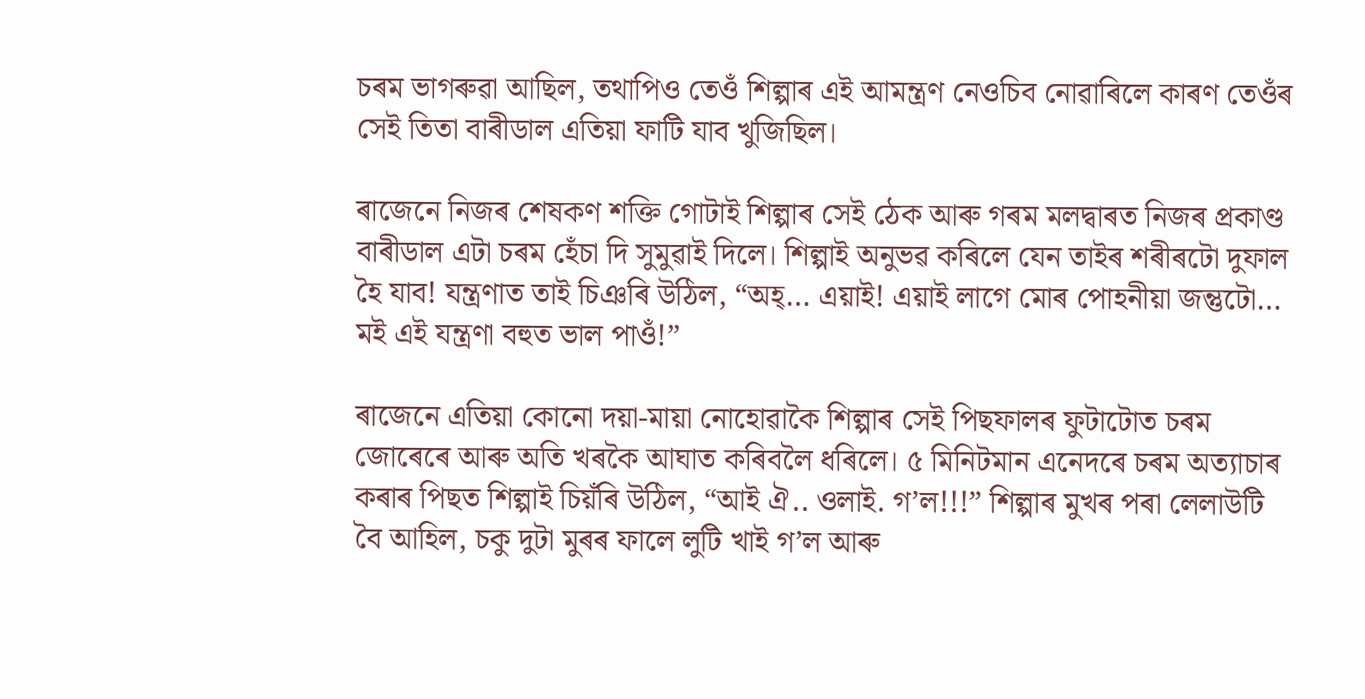চৰম ভাগৰুৱা আছিল, তথাপিও তেওঁ শিল্পাৰ এই আমন্ত্ৰণ নেওচিব নোৱাৰিলে কাৰণ তেওঁৰ সেই তিতা বাৰীডাল এতিয়া ফাটি যাব খুজিছিল।

ৰাজেনে নিজৰ শেষকণ শক্তি গোটাই শিল্পাৰ সেই ঠেক আৰু গৰম মলদ্বাৰত নিজৰ প্ৰকাণ্ড বাৰীডাল এটা চৰম হেঁচা দি সুমুৱাই দিলে। শিল্পাই অনুভৱ কৰিলে যেন তাইৰ শৰীৰটো দুফাল হৈ যাব! যন্ত্ৰণাত তাই চিঞৰি উঠিল, “অহ্… এয়াই! এয়াই লাগে মোৰ পোহনীয়া জন্তুটো… মই এই যন্ত্ৰণা বহুত ভাল পাওঁ!”

ৰাজেনে এতিয়া কোনো দয়া-মায়া নোহোৱাকৈ শিল্পাৰ সেই পিছফালৰ ফুটাটোত চৰম জোৰেৰে আৰু অতি খৰকৈ আঘাত কৰিবলৈ ধৰিলে। ৫ মিনিটমান এনেদৰে চৰম অত্যাচাৰ কৰাৰ পিছত শিল্পাই চিয়ঁৰি উঠিল, “আই ঐ.. ওলাই. গ’ল!!!” শিল্পাৰ মুখৰ পৰা লেলাউটি বৈ আহিল, চকু দুটা মুৰৰ ফালে লুটি খাই গ’ল আৰু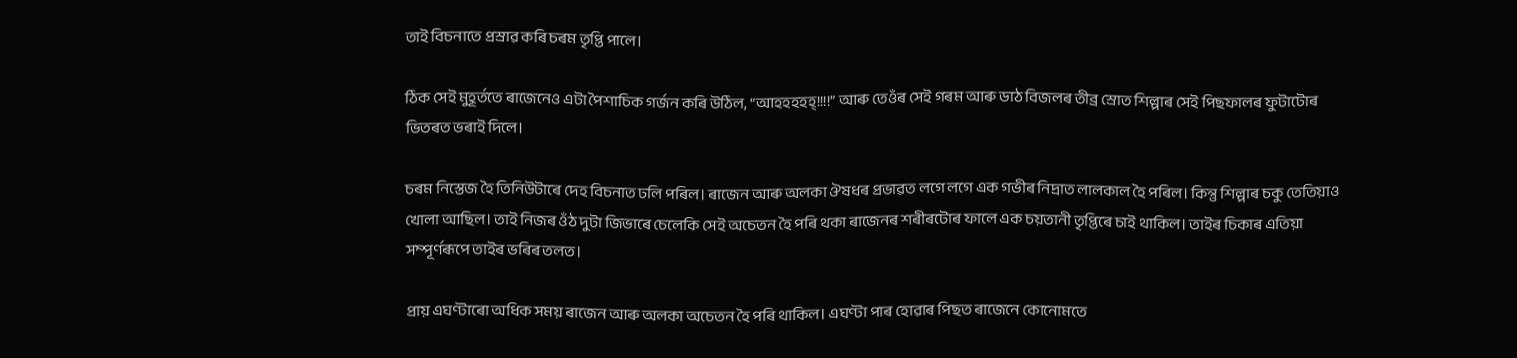তাই বিচনাতে প্ৰস্ৰাৱ কৰি চৰম তৃপ্তি পালে।

ঠিক সেই মুহূৰ্ততে ৰাজেনেও এটা পৈশাচিক গৰ্জন কৰি উঠিল, “আহহহহহ্!!!!” আৰু তেওঁৰ সেই গৰম আৰু ডাঠ বিজলৰ তীব্ৰ স্ৰোত শিল্পাৰ সেই পিছফালৰ ফুটাটোৰ ভিতৰত ভৰাই দিলে।

চৰম নিস্তেজ হৈ তিনিউটাৰে দেহ বিচনাত ঢলি পৰিল। ৰাজেন আৰু অলকা ঔষধৰ প্ৰভাৱত লগে লগে এক গভীৰ নিদ্ৰাত লালকাল হৈ পৰিল। কিন্তু শিল্পাৰ চকু তেতিয়াও খোলা আছিল। তাই নিজৰ ওঁঠ দুটা জিভাৰে চেলেকি সেই অচেতন হৈ পৰি থকা ৰাজেনৰ শৰীৰটোৰ ফালে এক চয়তানী তৃপ্তিৰে চাই থাকিল। তাইৰ চিকাৰ এতিয়া সম্পূৰ্ণৰূপে তাইৰ ভৰিৰ তলত।

প্ৰায় এঘণ্টাৰো অধিক সময় ৰাজেন আৰু অলকা অচেতন হৈ পৰি থাকিল। এঘণ্টা পাৰ হোৱাৰ পিছত ৰাজেনে কোনোমতে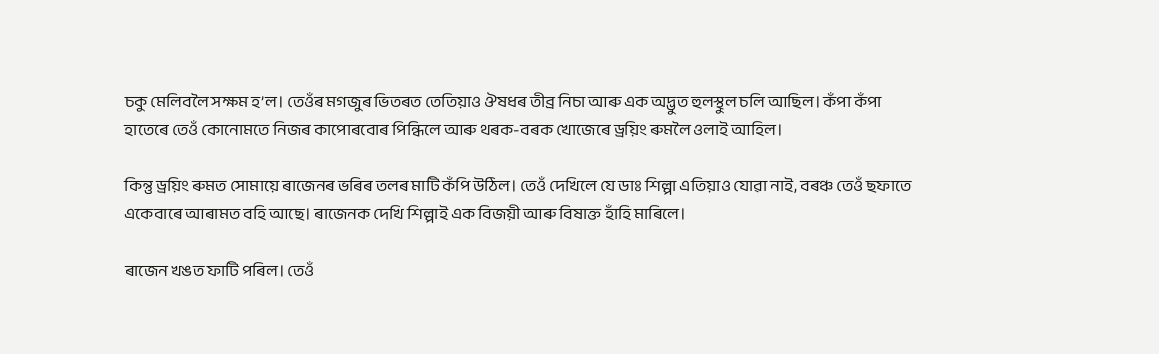চকু মেলিবলৈ সক্ষম হ’ল। তেওঁৰ মগজুৰ ভিতৰত তেতিয়াও ঔষধৰ তীব্ৰ নিচা আৰু এক অদ্ভুত হুলস্থুল চলি আছিল। কঁপা কঁপা হাতেৰে তেওঁ কোনোমতে নিজৰ কাপোৰবোৰ পিন্ধিলে আৰু থৰক-বৰক খোজেৰে ড্ৰয়িং ৰুমলৈ ওলাই আহিল।

কিন্তু ড্ৰয়িং ৰুমত সোমায়ে ৰাজেনৰ ভৰিৰ তলৰ মাটি কঁপি উঠিল। তেওঁ দেখিলে যে ডাঃ শিল্পা এতিয়াও যোৱা নাই, বৰঞ্চ তেওঁ ছফাতে একেবাৰে আৰামত বহি আছে। ৰাজেনক দেখি শিল্পাই এক বিজয়ী আৰু বিষাক্ত হাঁহি মাৰিলে।

ৰাজেন খঙত ফাটি পৰিল। তেওঁ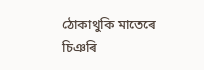ঠোকাথুকি মাতেৰে চিঞৰি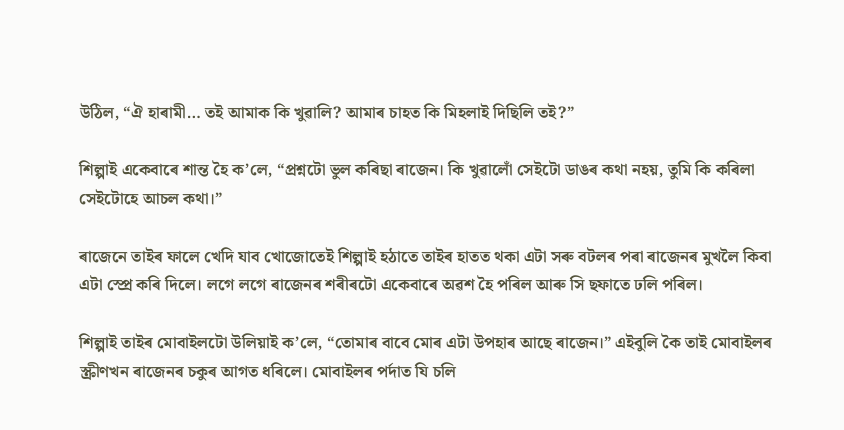উঠিল, “ঐ হাৰামী… তই আমাক কি খুৱালি? আমাৰ চাহত কি মিহলাই দিছিলি তই?”

শিল্পাই একেবাৰে শান্ত হৈ ক’লে, “প্ৰশ্নটো ভুল কৰিছা ৰাজেন। কি খুৱালোঁ সেইটো ডাঙৰ কথা নহয়, তুমি কি কৰিলা সেইটোহে আচল কথা।”

ৰাজেনে তাইৰ ফালে খেদি যাব খোজোতেই শিল্পাই হঠাতে তাইৰ হাতত থকা এটা সৰু বটলৰ পৰা ৰাজেনৰ মুখলৈ কিবা এটা স্প্ৰে কৰি দিলে। লগে লগে ৰাজেনৰ শৰীৰটো একেবাৰে অৱশ হৈ পৰিল আৰু সি ছফাতে ঢলি পৰিল।

শিল্পাই তাইৰ মোবাইলটো উলিয়াই ক’লে, “তোমাৰ বাবে মোৰ এটা উপহাৰ আছে ৰাজেন।” এইবুলি কৈ তাই মোবাইলৰ স্ক্ৰীণখন ৰাজেনৰ চকুৰ আগত ধৰিলে। মোবাইলৰ পৰ্দাত যি চলি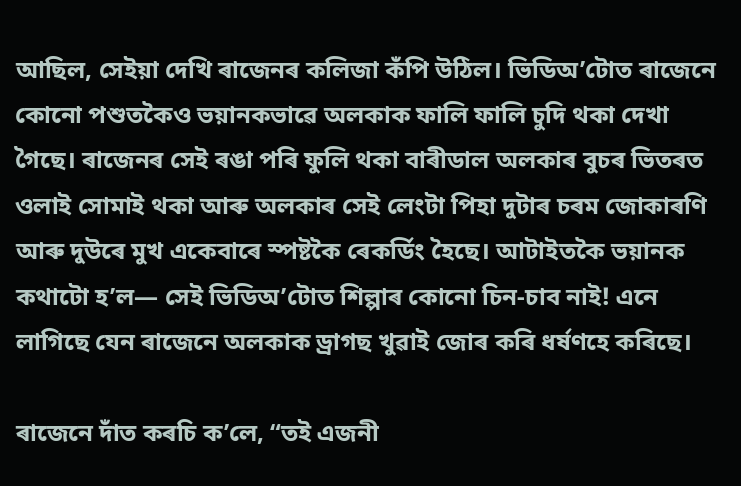আছিল, সেইয়া দেখি ৰাজেনৰ কলিজা কঁপি উঠিল। ভিডিঅ’টোত ৰাজেনে কোনো পশুতকৈও ভয়ানকভাৱে অলকাক ফালি ফালি চুদি থকা দেখা গৈছে। ৰাজেনৰ সেই ৰঙা পৰি ফুলি থকা বাৰীডাল অলকাৰ বুচৰ ভিতৰত ওলাই সোমাই থকা আৰু অলকাৰ সেই লেংটা পিহা দুটাৰ চৰম জোকাৰণি আৰু দুউৰে মুখ একেবাৰে স্পষ্টকৈ ৰেকৰ্ডিং হৈছে। আটাইতকৈ ভয়ানক কথাটো হ’ল— সেই ভিডিঅ’টোত শিল্পাৰ কোনো চিন-চাব নাই! এনে লাগিছে যেন ৰাজেনে অলকাক ড্ৰাগছ খুৱাই জোৰ কৰি ধৰ্ষণহে কৰিছে।

ৰাজেনে দাঁত কৰচি ক’লে, “তই এজনী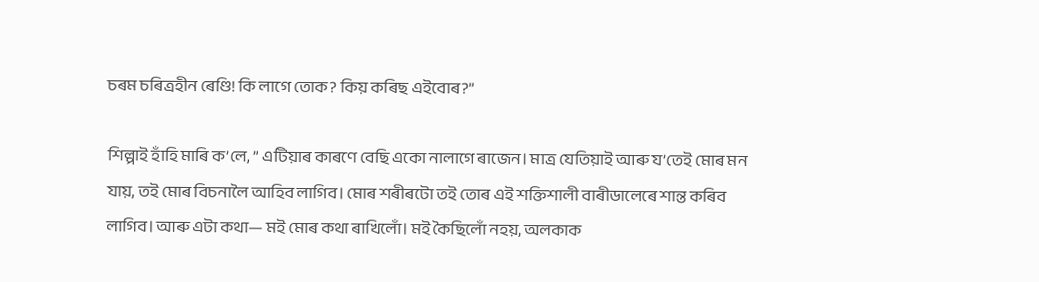চৰম চৰিত্ৰহীন ৰেণ্ডি! কি লাগে তোক? কিয় কৰিছ এইবোৰ?”

শিল্পাই হাঁহি মাৰি ক’লে, ” এটিয়াৰ কাৰণে বেছি একো নালাগে ৰাজেন। মাত্ৰ যেতিয়াই আৰু য’তেই মোৰ মন যায়, তই মোৰ বিচনালৈ আহিব লাগিব। মোৰ শৰীৰটো তই তোৰ এই শক্তিশালী বাৰীডালেৰে শান্ত কৰিব লাগিব। আৰু এটা কথা— মই মোৰ কথা ৰাখিলোঁ। মই কৈছিলোঁ নহয়, অলকাক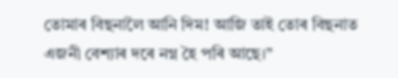তোমাৰ বিছনালৈ আনি দিম! আজি তাই তোৰ বিছনাত এজনী বেশ্যাৰ দৰে নগ্ন হৈ পৰি আছে।”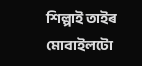শিল্পাই তাইৰ মোবাইলটো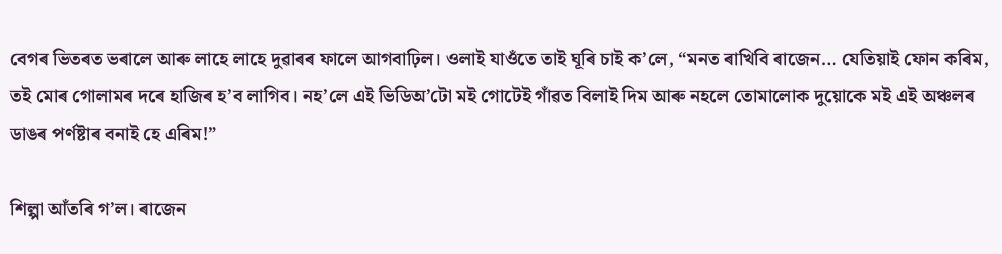বেগৰ ভিতৰত ভৰালে আৰু লাহে লাহে দুৱাৰৰ ফালে আগবাঢ়িল। ওলাই যাওঁতে তাই ঘূৰি চাই ক’লে, “মনত ৰাখিবি ৰাজেন… যেতিয়াই ফোন কৰিম, তই মোৰ গোলামৰ দৰে হাজিৰ হ’ব লাগিব। নহ’লে এই ভিডিঅ’টো মই গোটেই গাঁৱত বিলাই দিম আৰু নহলে তোমালোক দুয়োকে মই এই অঞ্চলৰ ডাঙৰ পৰ্ণষ্টাৰ বনাই হে এৰিম!”

শিল্পা আঁতৰি গ’ল। ৰাজেন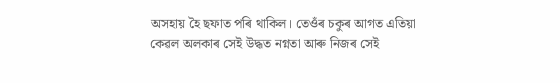অসহায় হৈ ছফাত পৰি থাকিল। তেওঁৰ চকুৰ আগত এতিয়া কেৱল অলকাৰ সেই উদ্ধত নগ্নতা আৰু নিজৰ সেই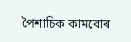পৈশাচিক কামবোৰ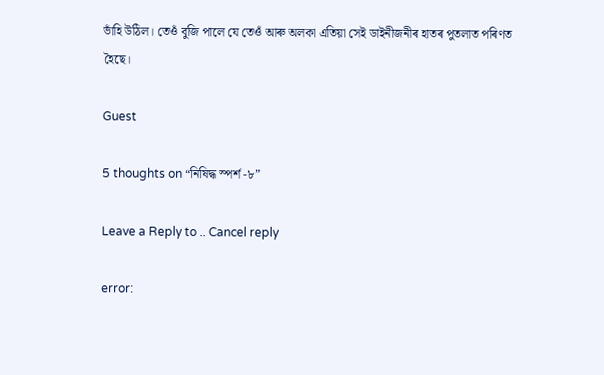ভাঁহি উঠিল। তেওঁ বুজি পালে যে তেওঁ আৰু অলকা এতিয়া সেই ডাইনীজনীৰ হাতৰ পুতলাত পৰিণত হৈছে।

Guest

5 thoughts on “নিষিদ্ধ স্পৰ্শ -৮”

Leave a Reply to .. Cancel reply

error: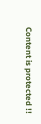Content is protected !!